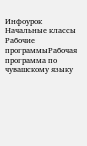Инфоурок Начальные классы Рабочие программыРабочая программа по чувашскому языку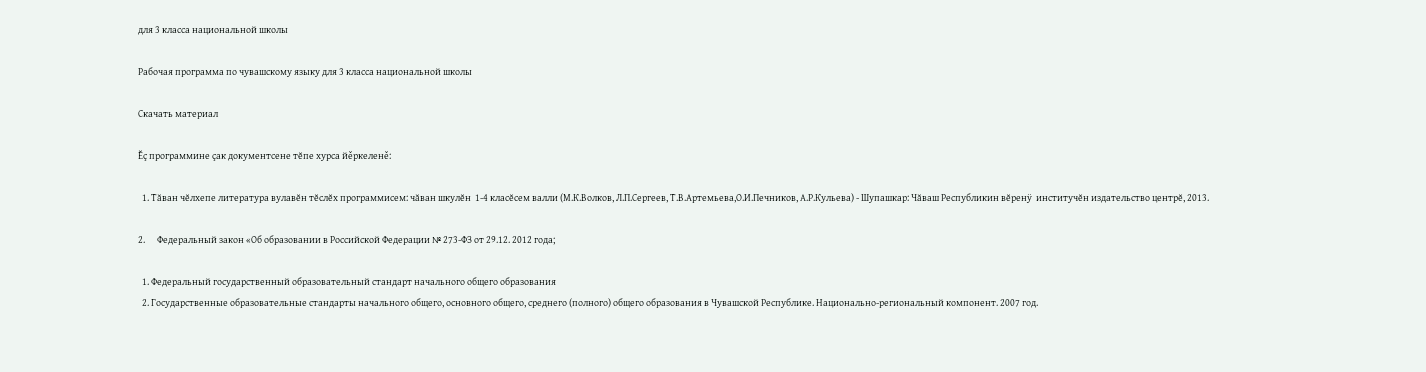для 3 класса национальной школы

Рабочая программа по чувашскому языку для 3 класса национальной школы

Скачать материал

Ĕҫ программине ҫак документсене тĕпе хурса йěркеленě:

  1. Тăван чĕлхепе литература вулавĕн тĕслĕх программисем: чăван шкулĕн  1-4 класĕсем валли (М.К.Волков, Л.П.Сергеев, Т.В.Артемьева,О.И.Печников, А.Р.Кульева) - Шупашкар: Чăваш Республикин вĕренÿ  институчĕн издательство центрĕ, 2013.

2.      Федеральный закон «Об образовании в Российской Федерации № 273-ФЗ от 29.12. 2012 года;

  1. Федеральный государственный образовательный стандарт начального общего образования
  2. Государственные образовательные стандарты начального общего, основного общего, среднего (полного) общего образования в Чувашской Республике. Национально-региональный компонент. 2007 год.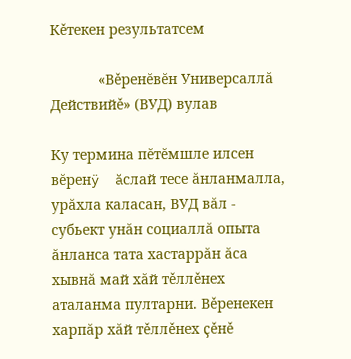Кěтекен результатсем

            «Вěренĕвĕн Универсаллă Действийě» (ВУД) вулав

Ку термина пĕтĕмшле илсен вĕренÿ  ăслай тесе ăнланмалла, урăхла каласан, ВУД вăл - субьект унăн социаллă опыта ăнланса тата хастаррăн ăса хывнă май хăй тěллěнех аталанма пултарни. Вěренекен харпăр хăй тěллěнех ҫěнě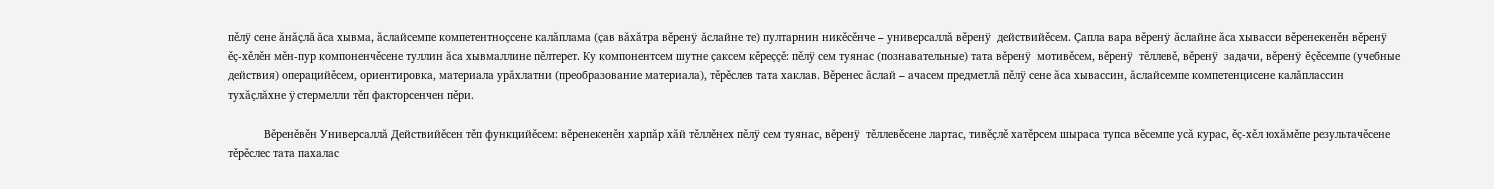пěлÿ сене ăнăҫлă ăса хывма, ăслайсемпе компетентноҫсене калăплама (ҫав вăхăтра вěренÿ  ăслайне те) пултарнин никěсěнче – универсаллă вěренÿ  действийěсем. Ҫапла вара вěренÿ  ăслайне ăса хывасси вěренекенěн вěренÿ  ěҫ-хěлěн мěн-пур компоненчěсене туллин ăса хывмаллине пěлтерет. Ку компонентсем шутне ҫаксем кěреҫҫě: пěлÿ сем туянас (познавательные) тата вěренÿ  мотивěсем, вěренÿ  тěллевě, вěренÿ  задачи, вěренÿ  ěҫěсемпе (учебные действия) операцийěсем, ориентировка, материала урăхлатни (преобразование материала), тěрěслев тата хаклав. Вěренес ăслай – ачасем предметлă пěлÿ сене ăса хывассин, ăслайсемпе компетенцисене калăплассин тухăҫлăхне ÿ стермелли тěп факторсенчен пěри.

            Вěренěвěн Универсаллă Действийěсен тěп функцийěсем: вěренекенěн харпăр хăй тěллěнех пěлÿ сем туянас, вěренÿ  тěллевěсене лартас, тивěҫлě хатěрсем шыраса тупса вěсемпе усă курас, ěҫ-хěл юхăмěпе результачěсене тěрěслес тата пахалас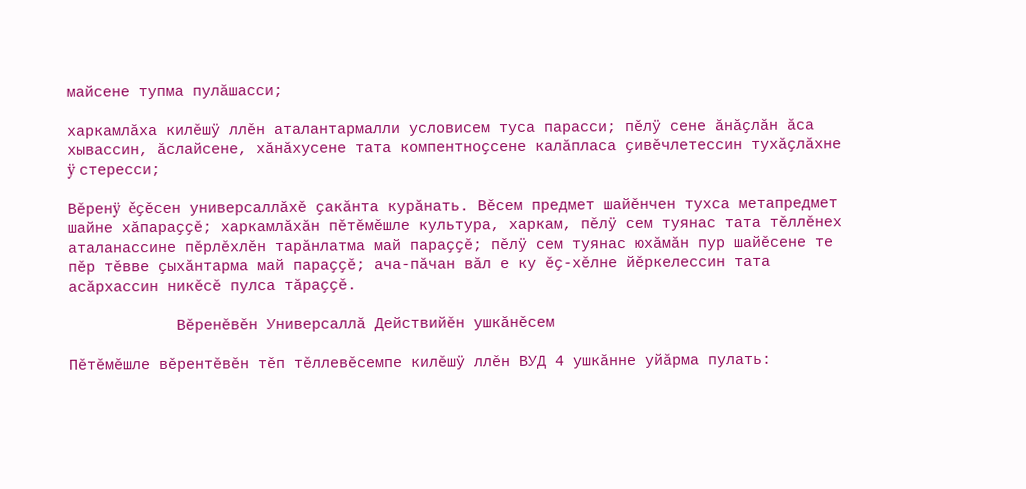майсене тупма пулăшасси;

харкамлăха килěшÿ ллěн аталантармалли условисем туса парасси; пěлÿ сене ăнăҫлăн ăса хывассин, ăслайсене, хăнăхусене тата компентноҫсене калăпласа ҫивěчлетессин тухăҫлăхне ÿ стересси;

Вěренÿ  ěҫěсен универсаллăхě ҫакăнта курăнать. Вěсем предмет шайěнчен тухса метапредмет шайне хăпараҫҫě; харкамлăхăн пěтěмěшле культура, харкам, пěлÿ сем туянас тата тěллěнех аталанассине пěрлěхлěн тарăнлатма май параҫҫě; пěлÿ сем туянас юхăмăн пур шайěсене те пěр тěвве ҫыхăнтарма май параҫҫě; ача-пăчан вăл е ку ěҫ-хěлне йěркелессин тата асăрхассин никěсě пулса тăраҫҫě.

            Вěренěвěн Универсаллă Действийěн ушкăнěсем

Пěтěмěшле вěрентěвěн тěп тěллевěсемпе килěшÿ ллěн ВУД 4 ушкăнне уйăрма пулать: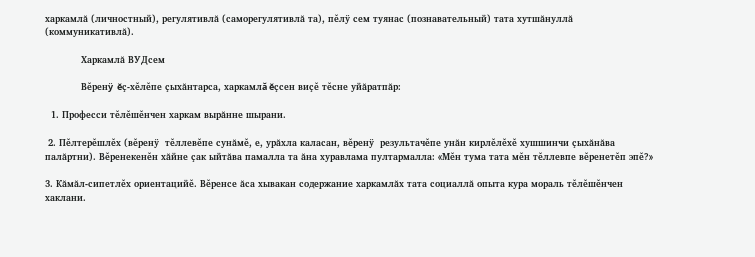харкамлă (личностный), регулятивлă (саморегулятивлă та), пěлÿ сем туянас (познавательный) тата хутшăнуллă (коммуникативлă).

            Харкамлă ВУДсем

            Вěренÿ  ěҫ-хěлěпе ҫыхăнтарса, харкамлă ěҫсен виҫě тěсне уйăратпăр:

  1. Професси тěлěшěнчен харкам вырăнне шырани.

 2. Пěлтерěшлěх (вěренÿ  тěллевěпе сунăмě, е, урăхла каласан, вěренÿ  результачěпе унăн кирлěлěхě хушшинчи ҫыхăнăва палăртни). Вěренекенěн хăйне ҫак ыйтăва памалла та ăна хуравлама пултармалла: «Мěн тума тата мěн тěллевпе вěренетěп эпě?»

3. Кăмăл-сипетлěх ориентацийě. Вěренсе ăса хывакан содержание харкамлăх тата социаллă опыта кура мораль тěлěшěнчен хаклани.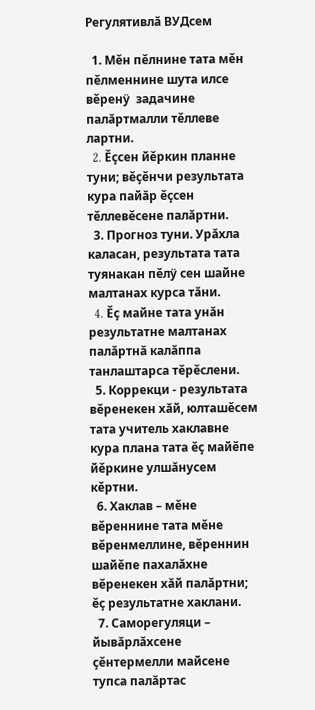Регулятивлă ВУДсем

  1. Мěн пěлнине тата мěн пěлменнине шута илсе вěренÿ  задачине палăртмалли тěллеве лартни.
  2. Ěҫсен йěркин планне туни; вěҫěнчи результата кура пайăр ěҫсен тěллевěсене палăртни.
  3. Прогноз туни. Урăхла каласан, результата тата туянакан пěлÿ сен шайне малтанах курса тăни.
  4. Ěҫ майне тата унăн результатне малтанах палăртнă калăппа танлаштарса тěрěслени.
  5. Коррекци - результата вěренекен хăй, юлташěсем тата учитель хаклавне кура плана тата ěҫ майěпе йěркине улшăнусем кěртни.
  6. Хаклав – мěне вěреннине тата мěне вěренмеллине, вěреннин шайěпе пахалăхне вěренекен хăй палăртни; ěҫ результатне хаклани.
  7. Саморегуляци – йывăрлăхсене ҫěнтермелли майсене тупса палăртас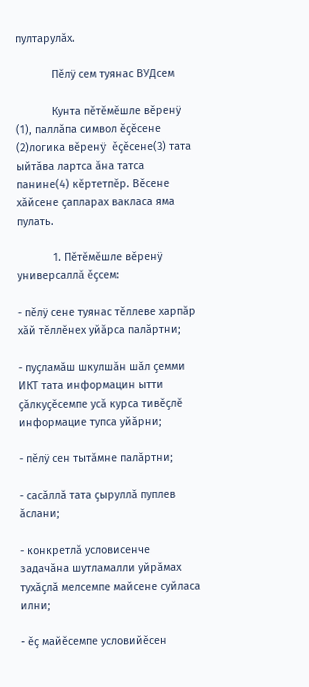пултарулăх.

            Пěлÿ сем туянас ВУДсем

            Кунта пěтěмěшле вěренÿ (1), паллăпа символ ěҫěсене (2)логика вěренÿ  ěҫěсене(3) тата ыйтăва лартса ăна татса панине(4) кěртетпěр. Вěсене хăйсене ҫапларах вакласа яма пулать.

            1. Пěтěмěшле вěренÿ  универсаллă ěҫсем:

- пěлÿ сене туянас тěллеве харпăр хăй тěллěнех уйăрса палăртни;

- пуҫламăш шкулшăн шăл ҫемми ИКТ тата информацин ытти ҫăлкуҫěсемпе усă курса тивěҫлě информацие тупса уйăрни;

- пěлÿ сен тытăмне палăртни;

- сасăллă тата ҫыруллă пуплев ăслани;

- конкретлă условисенче задачăна шутламалли уйрăмах тухăҫлă мелсемпе майсене суйласа илни;

- ěҫ майěсемпе условийěсен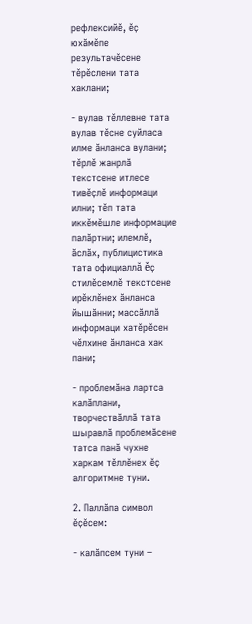рефлексийě, ěҫ юхăмěпе результачěсене тěрěслени тата хаклани;

- вулав тěллевне тата вулав тěсне суйласа илме ăнланса вулани; тěрлě жанрлă текстсене итлесе тивěҫлě информаци илни; тěп тата иккěмěшле информацие палăртни; илемлě, ăслăх, публицистика тата официаллă ěҫ стилěсемлě текстсене ирěклěнех ăнланса йышăнни; массăллă информаци хатěрěсен чěлхине ăнланса хак пани;

- проблемăна лартса калăплани, творчествăллă тата шыравлă проблемăсене татса панă чухне харкам тěллěнех ěҫ алгоритмне туни.

2. Паллăпа символ ěҫěсем:

- калăпсем туни –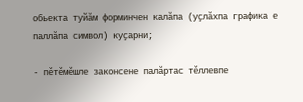обьекта туйăм форминчен калăпа (уҫлăхпа графика е паллăпа символ) куҫарни;

- пěтěмěшле законсене палăртас тěллевпе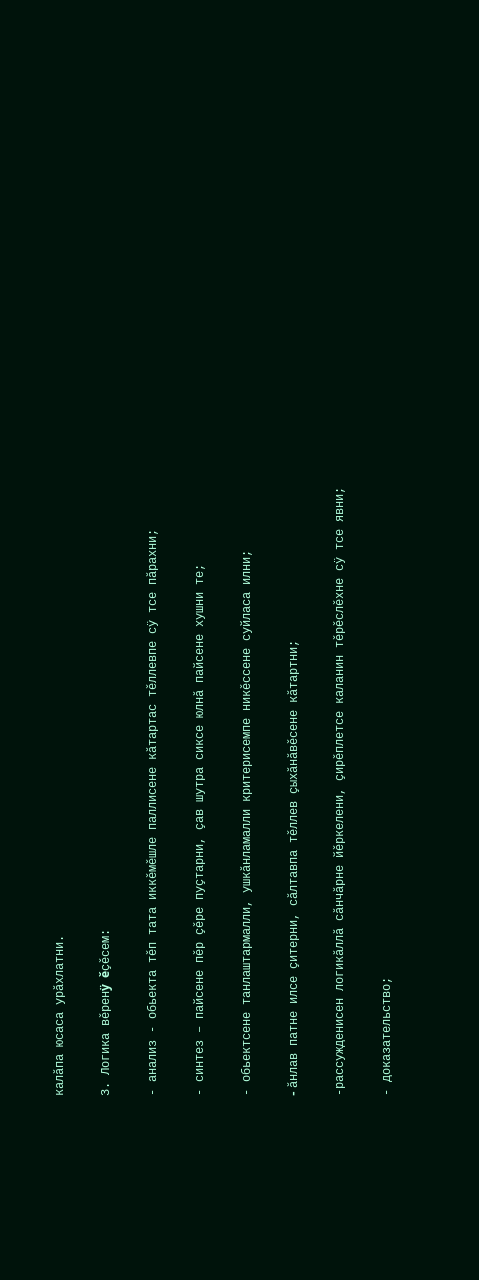калăпа юсаса урăхлатни.

3. Логика вěренÿ  ěҫěсем:

- анализ - обьекта тěп тата иккěмěшле паллисене кăтартас тěллевпе сÿ тсе пăрахни;

- синтез – пайсене пěр ҫěре пуҫтарни, ҫав шутра сиксе юлнă пайсене хушни те;

- обьектсене танлаштармалли, ушкăнламалли критерисемпе никěссене суйласа илни;

- ăнлав патне илсе ҫитерни, сăлтавпа тěллев ҫыхăнăвěсене кăтартни;

-рассужденисен логикăллă сăнчăрне йěркелени, ҫирěплетсе каланин тěрěслěхне сÿ тсе явни;

- доказательство;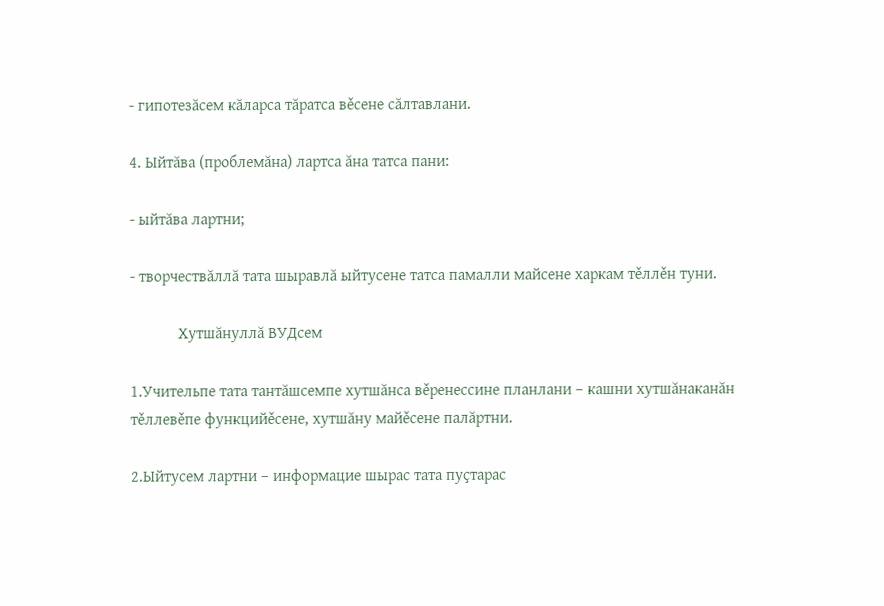- гипотезăсем кăларса тăратса вěсене сăлтавлани.

4. Ыйтăва (проблемăна) лартса ăна татса пани:

- ыйтăва лартни;

- творчествăллă тата шыравлă ыйтусене татса памалли майсене харкам тěллěн туни.

            Хутшăнуллă ВУДсем

1.Учительпе тата тантăшсемпе хутшăнса вěренессине планлани – кашни хутшăнаканăн тěллевěпе функцийěсене, хутшăну майěсене палăртни.

2.Ыйтусем лартни – информацие шырас тата пуҫтарас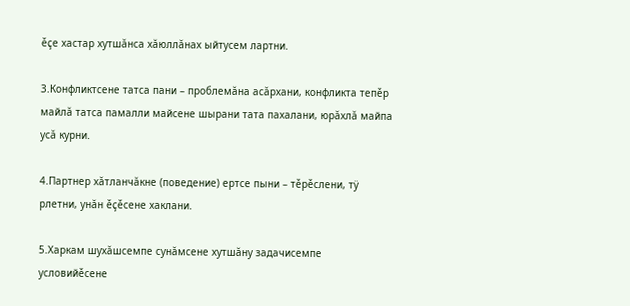ěҫе хастар хутшăнса хăюллăнах ыйтусем лартни.

3.Конфликтсене татса пани – проблемăна асăрхани, конфликта тепěр майлă татса памалли майсене шырани тата пахалани, юрăхлă майпа усă курни.

4.Партнер хăтланчăкне (поведение) ертсе пыни – тěрěслени, тÿ рлетни, унăн ěҫěсене хаклани.

5.Харкам шухăшсемпе сунăмсене хутшăну задачисемпе условийěсене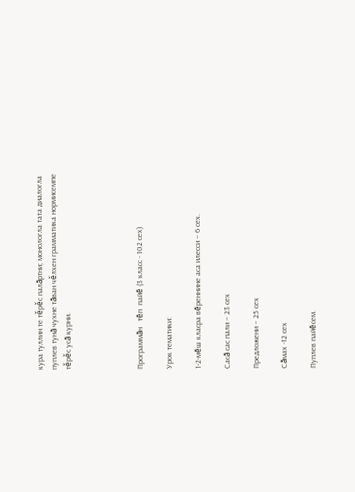кура туллин те тěрěс палăртни; монологла тата диалогла пуплев тунă чухне тăван чěлхен грамматика нормисемпе тěрěс усă курни.




Программăн   тĕп  пайĕ (3 класс - 102 сех)

Урок тематики:

1-2-мĕш класра вĕреннине аса илесси – 6 сех.

Сасă сас пали – 23 сех

Предложени – 25 сех

Сăмах -12 сех

Пуплев пайĕсем.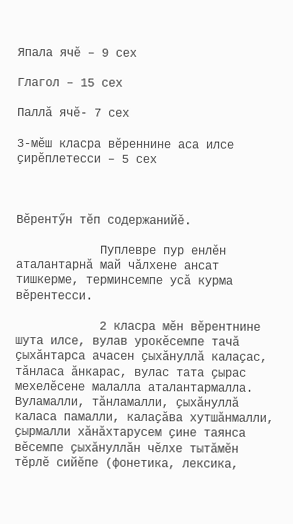Япала ячĕ – 9 сех

Глагол – 15 сех

Паллă ячĕ- 7 сех

3-мĕш класра вĕреннине аса илсе ҫирĕплетесси – 5 сех



Вĕрентӳн тĕп содержанийě.

            Пуплевре пур енлěн аталантарнă май чăлхене ансат тишкерме, терминсемпе усă курма вěрентесси.

            2 класра мĕн вĕрентнине шута илсе, вулав урокĕсемпе тачă ҫыхăнтарса ачасен ҫыхăнуллă калаҫас, тăнласа ăнкарас, вулас тата ҫырас мехелĕсене малалла аталантармалла. Вуламалли, тăнламалли, ҫыхăнуллă каласа памалли, калаҫăва хутшăнмалли, ҫырмалли хăнăхтарусем ҫине таянса вĕсемпе ҫыхăнуллăн чĕлхе тытăмĕн тĕрлĕ сийĕпе (фонетика, лексика,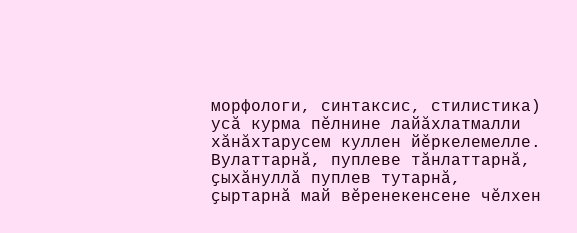морфологи, синтаксис, стилистика) усă курма пĕлнине лайăхлатмалли хăнăхтарусем куллен йĕркелемелле. Вулаттарнă, пуплеве тăнлаттарнă, ҫыхăнуллă пуплев тутарнă, ҫыртарнă май вĕренекенсене чĕлхен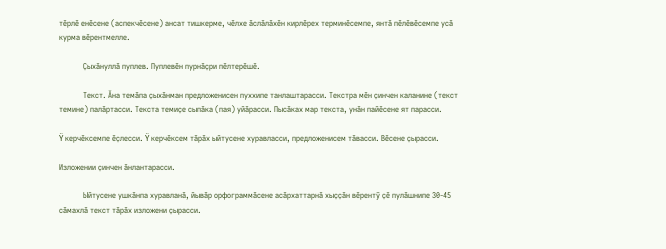тĕрлĕ енĕсене (аспекчĕсене) ансат тишкерме, чĕлхе ăслăлăхĕн кирлĕрех терминĕсемпе, янтă пĕлĕвĕсемпе усă курма вĕрентмелле.

            Ҫыхăнуллă пуплев. Пуплевĕн пурнăҫри пĕлтерĕшĕ.

            Текст. Ăна темăпа ҫыхăнман предложенисен пуххипе танлаштарасси. Текстра мĕн ҫинчен каланине (текст темине) палăртасси. Текста темиҫе сыпăка (пая) уйăрасси. Пысăках мар текста, унăн пайĕсене ят парасси.

Ÿ керчĕксемпе ĕҫлесси. Ÿ керчĕксем тăрăх ыйтусене хуравласси, предложенисем тăвасси. Вĕсене ҫырасси.

Изложении ҫинчен ăнлантарасси.

            Ыйтусене ушкăнпа хуравланă, йывăр орфограммăсене асăрхаттарнă хыҫҫăн вĕрентÿ ҫĕ пулăшнипе 30-45 сăмахлă текст тăрăх изложени ҫырасси.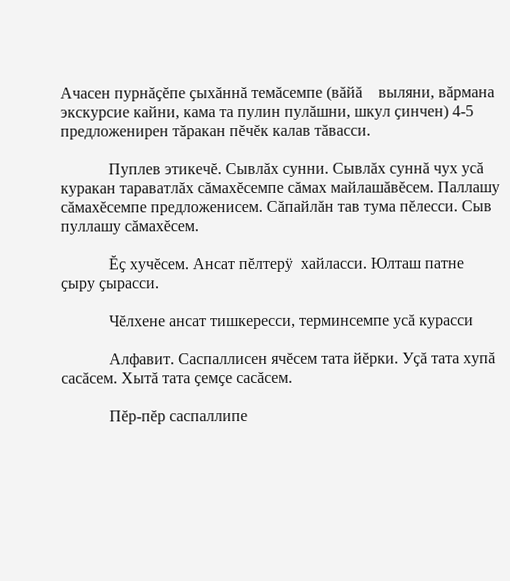Ачасен пурнăҫĕпе ҫыхăннă темăсемпе (вăйă    выляни, вăрмана экскурсие кайни, кама та пулин пулăшни, шкул ҫинчен) 4-5 предложенирен тăракан пĕчĕк калав тăвасси.

            Пуплев этикечĕ. Сывлăх сунни. Сывлăх суннă чух усă куракан тараватлăх сăмахĕсемпе сăмах майлашăвĕсем. Паллашу сăмахĕсемпе предложенисем. Сăпайлăн тав тума пĕлесси. Сыв пуллашу сăмахĕсем.

            Ĕҫ хучĕсем. Ансат пĕлтерÿ  хайласси. Юлташ патне ҫыру ҫырасси.

            Чĕлхене ансат тишкересси, терминсемпе усă курасси

            Алфавит. Саспаллисен ячĕсем тата йĕрки. Уҫă тата хупă сасăсем. Хытă тата ҫемҫе сасăсем.

            Пĕр-пĕр саспаллипе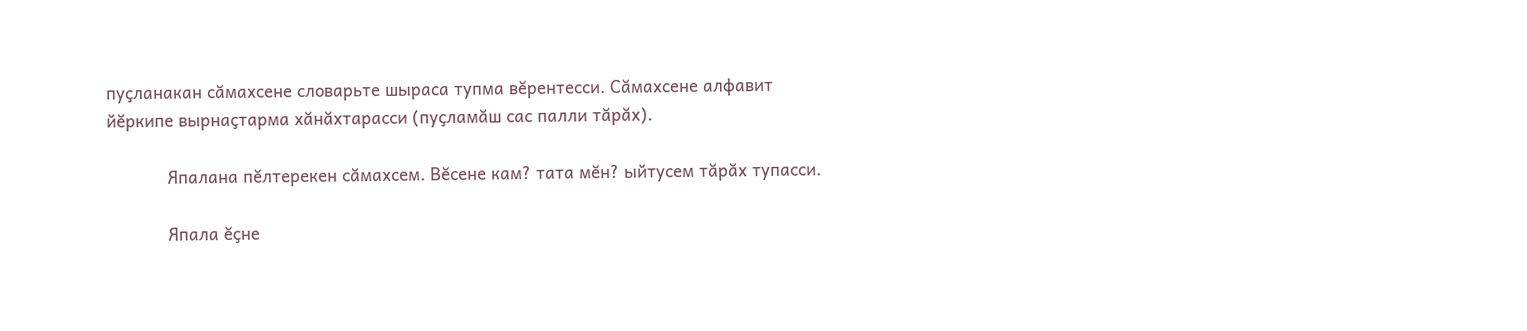пуҫланакан сăмахсене словарьте шыраса тупма вĕрентесси. Сăмахсене алфавит йĕркипе вырнаҫтарма хăнăхтарасси (пуҫламăш сас палли тăрăх).

            Япалана пĕлтерекен сăмахсем. Вĕсене кам? тата мĕн? ыйтусем тăрăх тупасси.

            Япала ĕҫне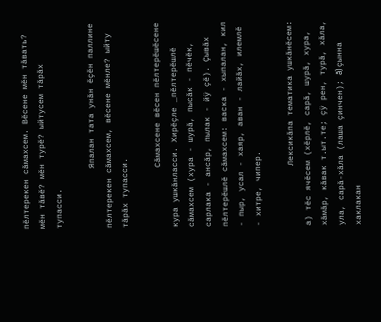пĕлтерекен сăмахсем. Вĕсене мĕн тăвать? мĕн тăвĕ? мĕн турĕ? ыйтусем тăрăх тупасси.

            Япалан тата унăн ĕҫĕн паллине пĕлтерекен сăмахсем, вĕсене мĕнле? ыйту тăрăх тупасси.

            Сăмахсене вĕсен пĕлтерĕшĕсене кура ушкăнласси. Хирĕҫле _пĕлтерĕшлĕ сăмахсем (хура - шурă, пысăк - пĕчĕк, сарлака - ансăр, пылак - йÿ ҫĕ). Ҫывăх пĕлтерĕшлĕ сăмахсем: васка - хыпалан, кил - пыр, усал - хаяр, аван - лайăх, илемлĕ - хитре, чипер.

            Лексикăпа тематика ушкăнĕсем: а) тĕс ячĕсем (хĕрлĕ, сарă, шурă, хура, хăмăр, кăвак т.ыт.те; ҫÿ рен, турă, хăла, ула, сарă-хăла (лаша ҫинчен); ă) ҫынна хаклакан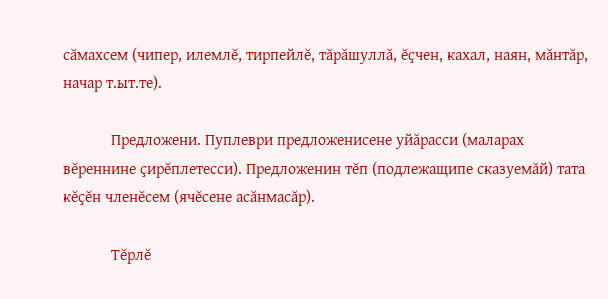сăмахсем (чипер, илемлĕ, тирпейлĕ, тăрăшуллă, ĕҫчен, кахал, наян, мăнтăр, начар т.ыт.те).

            Предложени. Пуплеври предложенисене уйăрасси (маларах вĕреннине ҫирĕплетесси). Предложенин тĕп (подлежащипе сказуемăй) тата кĕҫĕн членĕсем (ячĕсене асăнмасăр).

            Тĕрлĕ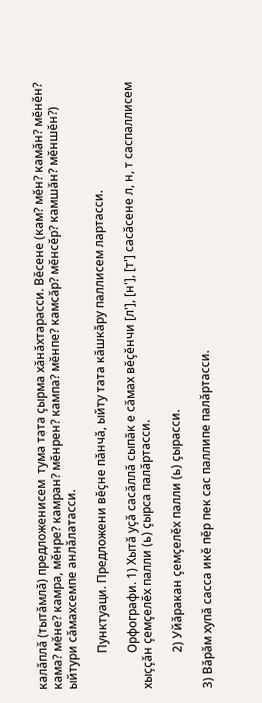калăплă (тытăмлă) предложенисем  тума тата ҫырма хăнăхтарасси. Вĕсене (кам? мĕн? камăн? мĕнĕн? кама? мĕне? камра, мĕнре? камран? мĕнрен? кампа? мĕнпе? камсăр? мĕнсĕр? камшăн? мĕншĕн?) ыйтури сăмахсемпе анлăлатасси.

            Пунктуаци. Предложени вĕҫне пăнчă, ыйту тата кăшкăру паллисем лартасси.

            Орфографи. 1) Хытă уҫă сасăллă сыпăк е сăмах вĕҫĕнчи [л'], [н'], [т'] сасăсене л, н, т саспаллисем хыҫҫăн ҫемҫелĕх палли (ь) ҫырса палăртасси.

            2) Уйăракан ҫемҫелĕх палли (ь) ҫырасси.

3) Вăрăм хупă сасса икĕ пĕр пек сас паллипе палăртасси.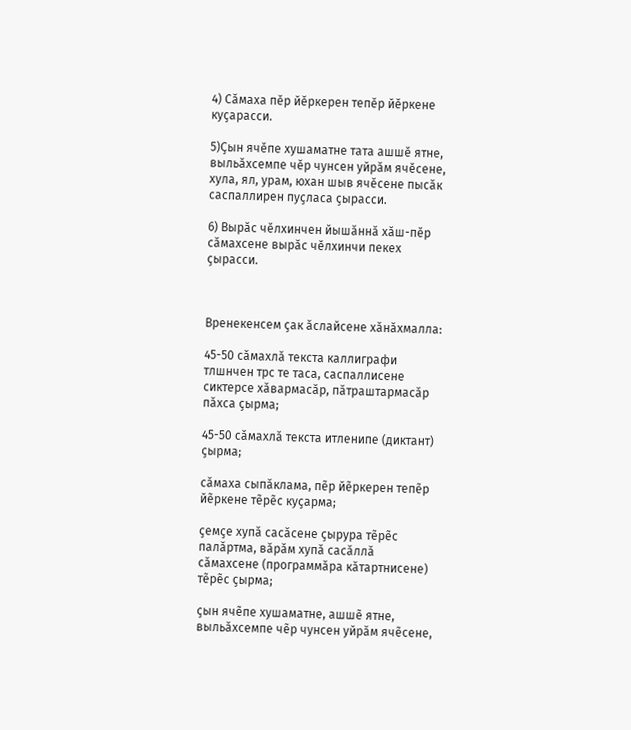4) Сăмаха пĕр йĕркерен тепĕр йĕркене куҫарасси.

5)Ҫын ячĕпе хушаматне тата ашшĕ ятне, выльăхсемпе чĕр чунсен уйрăм ячĕсене, хула, ял, урам, юхан шыв ячĕсене пысăк саспаллирен пуҫласа ҫырасси.

6) Вырăс чĕлхинчен йышăннă хăш-пĕр сăмахсене вырăс чĕлхинчи пекех ҫырасси.



Вренекенсем ҫак ǎслайсене хǎнǎхмалла:

45-50 сǎмахлǎ текста каллиграфи тлшнчен трс те таса, саспаллисене сиктерсе хǎвармасǎр, пǎтраштармасǎр пǎхса ҫырма;

45-50 сǎмахлǎ текста итленипе (диктант) ҫырма;

сǎмаха сыпǎклама, пẽр йẽркерен тепẽр йẽркене тẽрẽс куҫарма;

ҫемҫе хупǎ сасǎсене ҫырура тẽрẽс палǎртма, вǎрǎм хупǎ сасǎллǎ сǎмахсене (программǎра кǎтартнисене) тẽрẽс ҫырма;

ҫын ячẽпе хушаматне, ашшẽ ятне, выльǎхсемпе чẽр чунсен уйрǎм ячẽсене,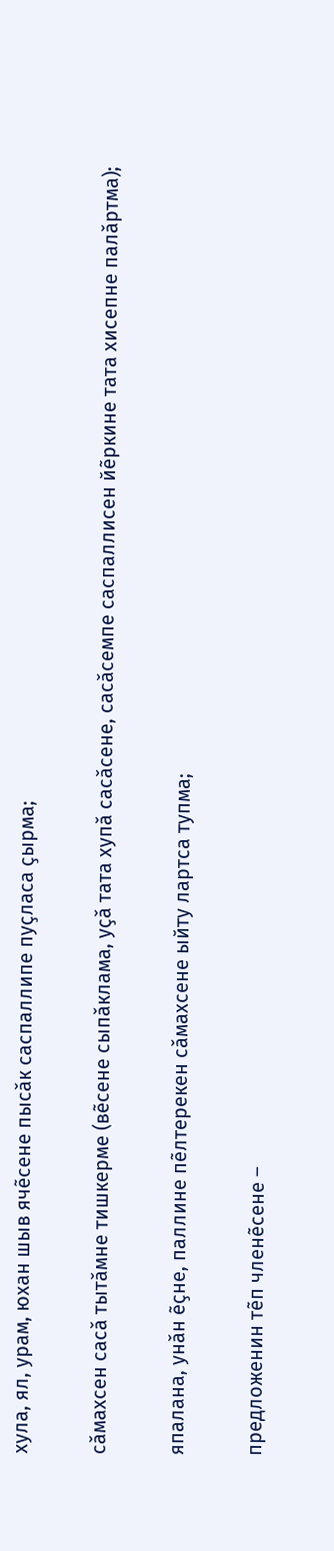хула, ял, урам, юхан шыв ячẽсене пысǎк саспаллипе пуҫласа ҫырма;

сǎмахсен сасǎ тытǎмне тишкерме (вẽсене сыпǎклама, уҫǎ тата хупǎ сасǎсене, сасǎсемпе саспаллисен йẽркине тата хисепне палǎртма);

япалана, унǎн ẽҫне, паллине пẽлтерекен сǎмахсене ыйту лартса тупма;

предложенин тẽп членẽсене –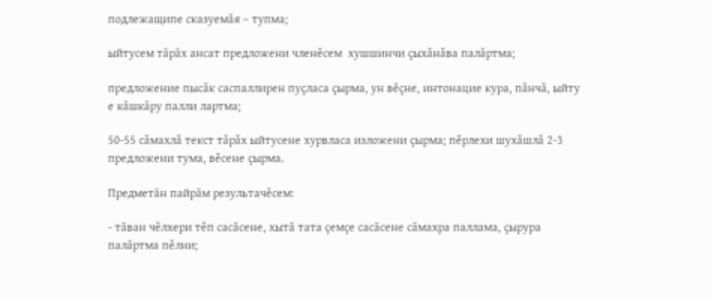подлежащипе сказуемǎя – тупма;

ыйтусем тăрăх ансат предложени членẽсем  хушшинчи ҫыхǎнǎва палǎртма;

предложение пысǎк саспаллирен пуҫласа ҫырма, ун вẽҫне, интонацие кура, пǎнчǎ, ыйту е кǎшкǎру палли лартма;

50-55 сǎмахлǎ текст тǎрǎх ыйтусене хурвласа изложени ҫырма; пẽрлехи шухǎшлǎ 2-3 предложени тума, вẽсене ҫырма.

Предметăн пайрăм результачěсем:

- тăван чěлхери тěп сасăсене, хытă тата ҫемҫе сасăсене сăмахра паллама, ҫырура палăртма пěлни;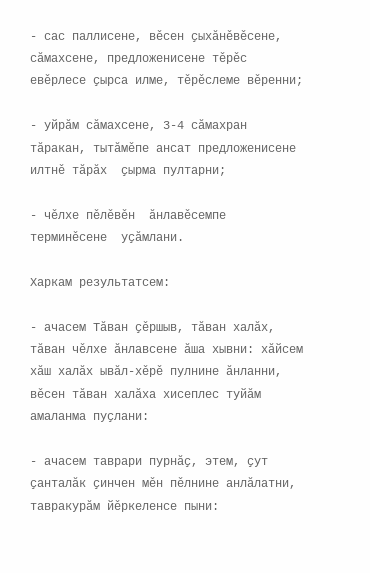- сас паллисене, вěсен ҫыхăнěвěсене, сăмахсене, предложенисене тěрěс евěрлесе ҫырса илме, тěрěслеме вěренни;

- уйрăм сăмахсене, 3-4 сăмахран тăракан, тытăмěпе ансат предложенисене илтнě тăрăх  ҫырма пултарни;

- чěлхе пěлěвěн  ăнлавěсемпе терминěсене  уҫăмлани.

Харкам результатсем:

- ачасем Тăван ҫěршыв, тăван халăх, тăван чěлхе ăнлавсене ăша хывни: хăйсем хăш халăх ывăл-хěрě пулнине ăнланни, вěсен тăван халăха хисеплес туйăм амаланма пуҫлани:

- ачасем таврари пурнăҫ, этем, ҫут ҫанталăк ҫинчен мěн пěлнине анлăлатни, тавракурăм йěркеленсе пыни: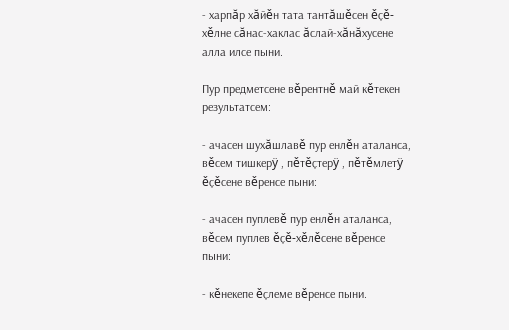- харпăр хăйěн тата тантăшěсен ěҫě-хěлне сăнас-хаклас ăслай-хăнăхусене алла илсе пыни.

Пур предметсене вěрентнě май кěтекен результатсем:

- ачасен шухăшлавě пур енлěн аталанса, вěсем тишкерÿ , пěтěҫтерÿ , пěтěмлетÿ  ěҫěсене вěренсе пыни:

- ачасен пуплевě пур енлěн аталанса, вěсем пуплев ěҫě-хěлěсене вěренсе пыни:

- кěнекепе ěҫлеме вěренсе пыни.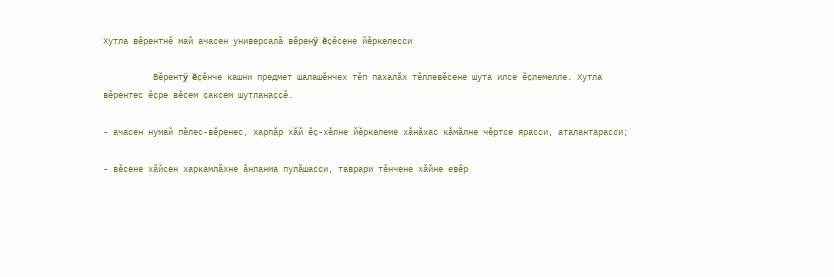Хутла вěрентнě май ачасен универсалă вěренÿ  ěҫěсене йěркелесси

          Вěрентÿ  ěҫěнче кашни предмет шалашěнчех тěп пахалăх тěллевěсене шута илсе ěҫлемелле. Хутла вěрентес ěҫре вěсем ҫаксем шутланаҫҫě.

- ачасен нумай пěлес-вěренес, харпăр хăй ěҫ-хěлне йěркелеме хăнăхас кăмăлне чěртсе ярасси, аталантарасси;

- вěсене хăйсен харкамлăхне ăнланма пулăшасси, таврари тěнчене хăйне евěр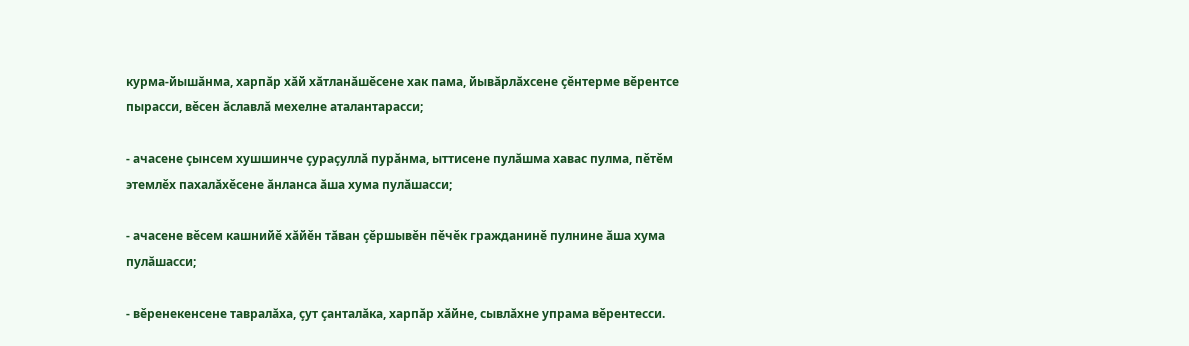курма-йышăнма, харпăр хăй хăтланăшěсене хак пама, йывăрлăхсене ҫěнтерме вěрентсе пырасси, вěсен ăславлă мехелне аталантарасси;

- ачасене ҫынсем хушшинче ҫураҫуллă пурăнма, ыттисене пулăшма хавас пулма, пěтěм этемлěх пахалăхěсене ăнланса ăша хума пулăшасси;

- ачасене вěсем кашнийě хăйěн тăван ҫěршывěн пěчěк гражданинě пулнине ăша хума пулăшасси;

- вěренекенсене тавралăха, ҫут ҫанталăка, харпăр хăйне, сывлăхне упрама вěрентесси.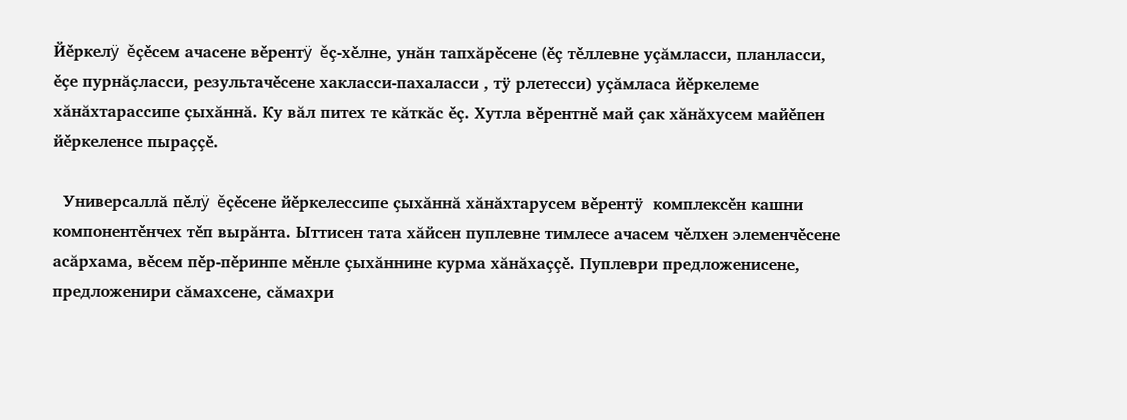Йěркелÿ  ěҫěсем ачасене вěрентÿ  ěҫ-хěлне, унăн тапхăрěсене (ěҫ тěллевне уҫăмласси, планласси, ěҫе пурнăҫласси, результачěсене хакласси-пахаласси , тÿ рлетесси) уҫăмласа йěркелеме хăнăхтарассипе ҫыхăннă. Ку вăл питех те кăткăс ěҫ. Хутла вěрентнě май ҫак хăнăхусем майěпен йěркеленсе пыраҫҫě.

  Универсаллă пěлÿ  ěҫěсене йěркелессипе ҫыхăннă хăнăхтарусем вěрентÿ  комплексěн кашни компонентěнчех тěп вырăнта. Ыттисен тата хăйсен пуплевне тимлесе ачасем чěлхен элеменчěсене асăрхама, вěсем пěр-пěринпе мěнле ҫыхăннине курма хăнăхаҫҫě. Пуплеври предложенисене, предложенири сăмахсене, сăмахри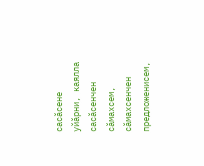сасăсене уйăрни, каялла сасăсенчен сăмахсем, сăмахсенчен предложенисем,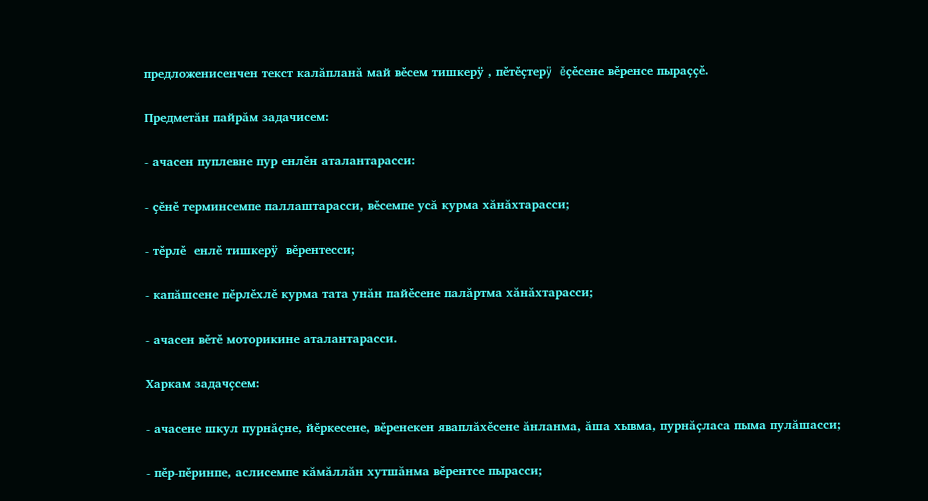предложенисенчен текст калăпланă май вěсем тишкерÿ , пěтěҫтерÿ  ěҫěсене вěренсе пыраҫҫě.

Предметăн пайрăм задачисем:

- ачасен пуплевне пур енлěн аталантарасси:

- ҫěнě терминсемпе паллаштарасси, вěсемпе усă курма хăнăхтарасси;

- тěрлě  енлě тишкерÿ  вěрентесси;

- капăшсене пěрлěхлě курма тата унăн пайěсене палăртма хăнăхтарасси;

- ачасен вěтě моторикине аталантарасси.

Харкам задачҫсем:

- ачасене шкул пурнăҫне, йěркесене, вěренекен яваплăхěсене ăнланма, ăша хывма, пурнăҫласа пыма пулăшасси;

- пěр-пěринпе, аслисемпе кăмăллăн хутшăнма вěрентсе пырасси;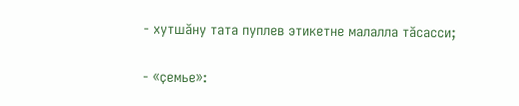- хутшăну тата пуплев этикетне малалла тăсасси;

- «ҫемье»: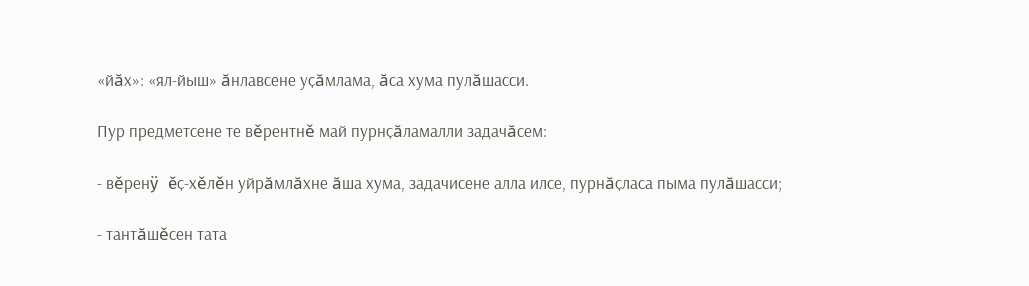«йăх»: «ял-йыш» ăнлавсене уҫăмлама, ăса хума пулăшасси.

Пур предметсене те вěрентнě май пурнҫăламалли задачăсем:

- вěренÿ  ěҫ-хěлěн уйрăмлăхне ăша хума, задачисене алла илсе, пурнăҫласа пыма пулăшасси;

- тантăшěсен тата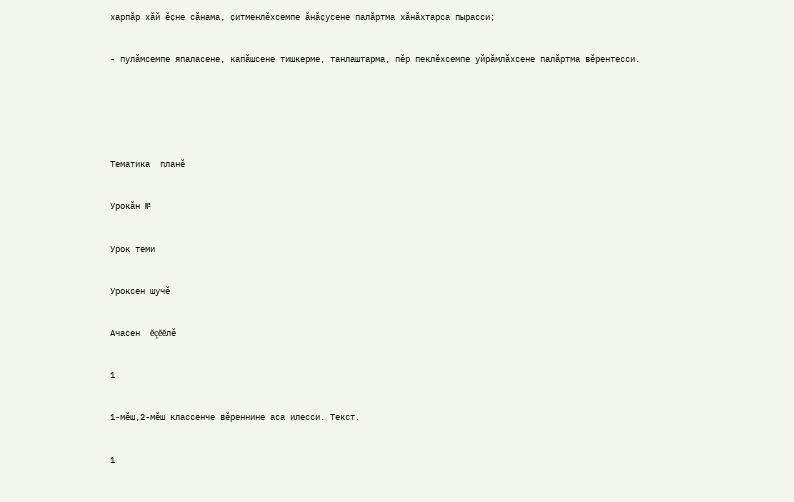харпăр хăй ěҫне сăнама, ҫитменлěхсемпе ăнăҫусене палăртма хăнăхтарса пырасси;

- пулăмсемпе япаласене, капăшсене тишкерме, танлаштарма, пěр пеклěхсемпе уйрăмлăхсене палăртма вěрентесси.




Тематика  планĕ

Урокăн №

Урок теми

Уроксен шучĕ

Ачасен  ĕçĕĕлĕ

1

1-мĕш,2-мĕш классенче вĕреннине аса илесси. Текст.

1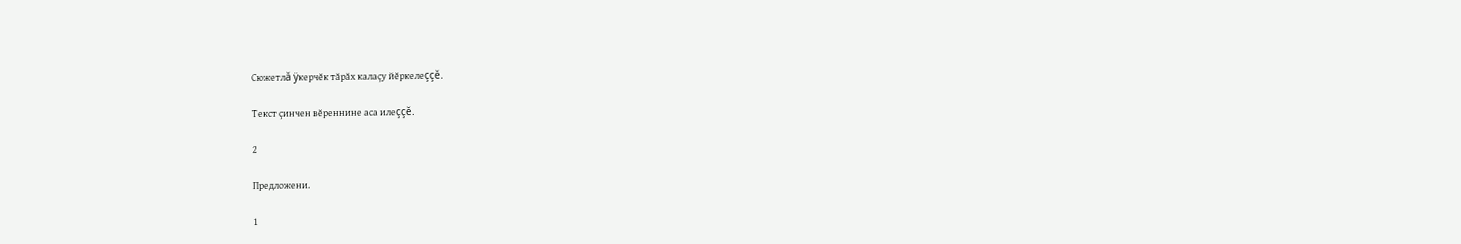Сюжетлă ÿкерчĕк тăрăх калаçу йĕркелеççĕ.

Текст çинчен вĕреннине аса илеççĕ.

2

Предложени.

1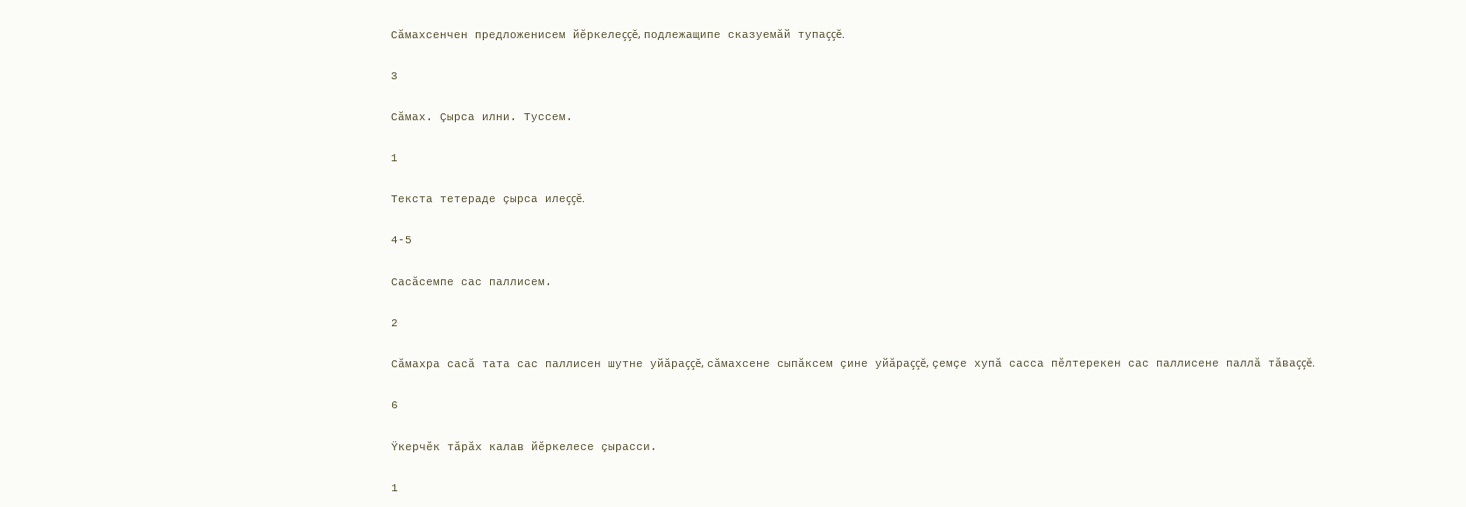Сăмахсенчен предложенисем йĕркелеççĕ, подлежащипе сказуемăй тупаççĕ.

3

Сăмах. Çырса илни. Туссем.

1

Текста тетераде çырса илеççĕ.

4-5

Сасăсемпе сас паллисем.

2

Сăмахра сасă тата сас паллисен шутне уйăраççĕ, сăмахсене сыпăксем çине уйăраççĕ, çемçе хупă сасса пĕлтерекен сас паллисене паллă тăваççĕ.

6

Ÿкерчĕк тăрăх калав йĕркелесе çырасси.

1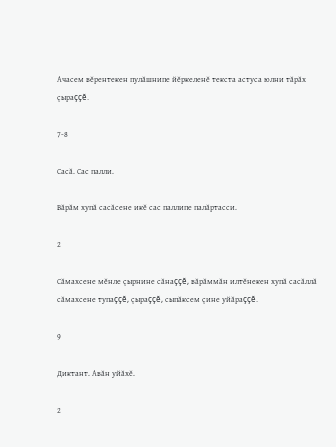Ачасем вĕрентекен пулăшнипе йĕркеленĕ текста астуса юлни тăрăх çыраççĕ.

7-8

Сасă. Сас палли.

Вăрăм хупă сасăсене икĕ сас паллипе палăртасси.

2

Сăмахсене мĕнле çырнине сăнаççĕ, вăрăммăн илтĕнекен хупă сасăллă сăмахсене тупаççĕ, çыраççĕ, сыпăксем çине уйăраççĕ.

9

Диктант. Авăн уйăхĕ.

2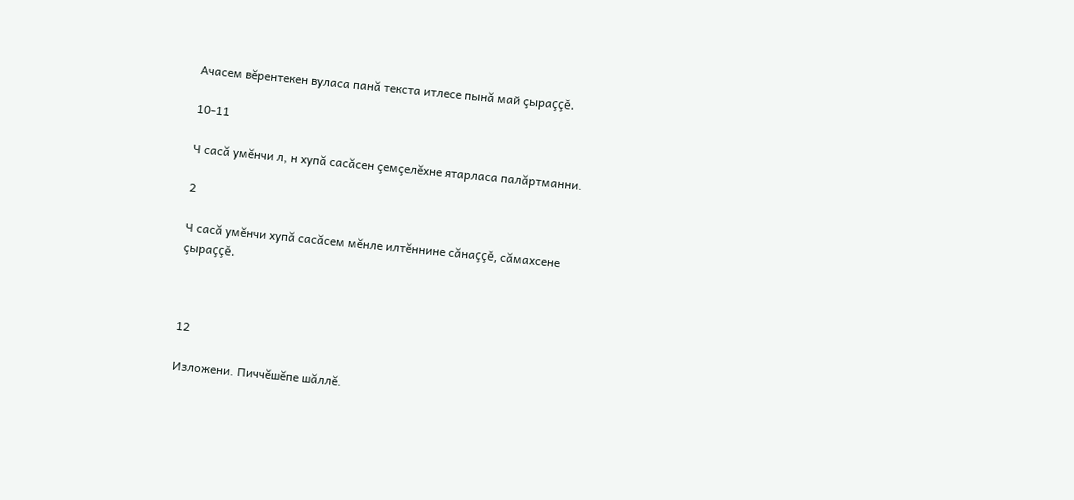Ачасем вĕрентекен вуласа панă текста итлесе пынă май çыраççĕ.

10-11

Ч сасă умĕнчи л, н хупă сасăсен çемçелĕхне ятарласа палăртманни.

2

Ч сасă умĕнчи хупă сасăсем мĕнле илтĕннине сăнаççĕ, сăмахсене çыраççĕ.



12

Изложени. Пиччĕшĕпе шăллĕ.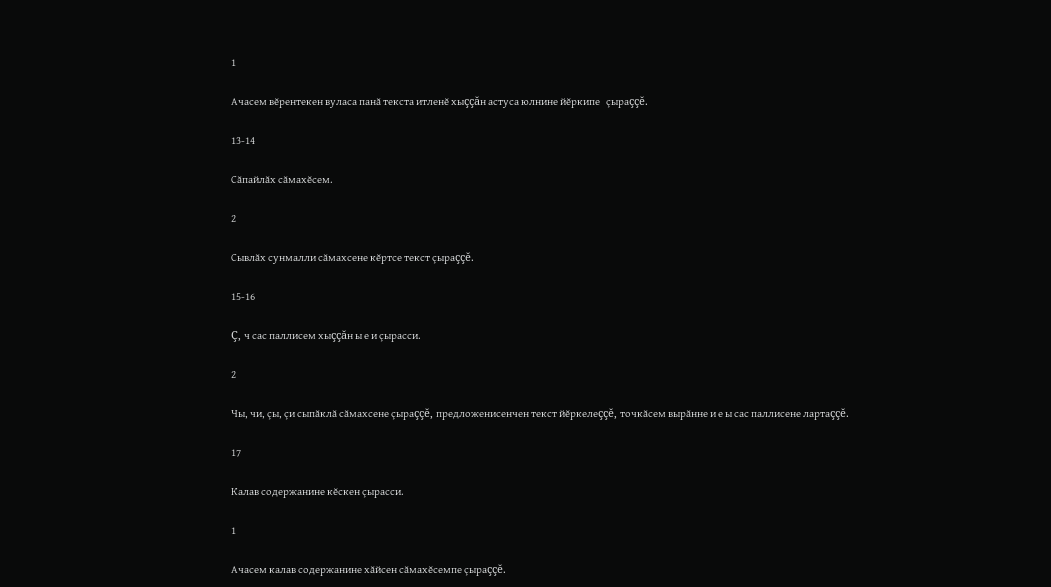1

Ачасем вĕрентекен вуласа панă текста итленĕ хыççăн астуса юлнине йĕркипе   çыраççĕ.

13-14

Сăпайлăх сăмахĕсем.

2

Сывлăх сунмалли сăмахсене кĕртсе текст çыраççĕ.

15-16

Ç, ч сас паллисем хыççăн ы е и çырасси.

2

Чы, чи, çы, çи сыпăклă сăмахсене çыраççĕ, предложенисенчен текст йĕркелеççĕ, точкăсем вырăнне и е ы сас паллисене лартаççĕ.

17

Калав содержанине кĕскен çырасси.

1

Ачасем калав содержанине хăйсен сăмахĕсемпе çыраççĕ.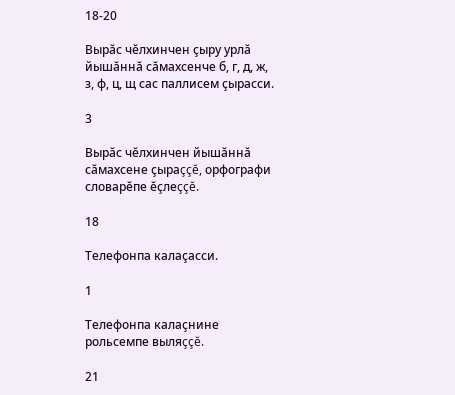18-20

Вырăс чĕлхинчен çыру урлă йышăннă сăмахсенче б, г, д, ж, з, ф, ц, щ сас паллисем çырасси.

3

Вырăс чĕлхинчен йышăннă сăмахсене çыраççĕ, орфографи словарĕпе ĕçлеççĕ.

18

Телефонпа калаçасси.

1

Телефонпа калаçнине рольсемпе выляççĕ.

21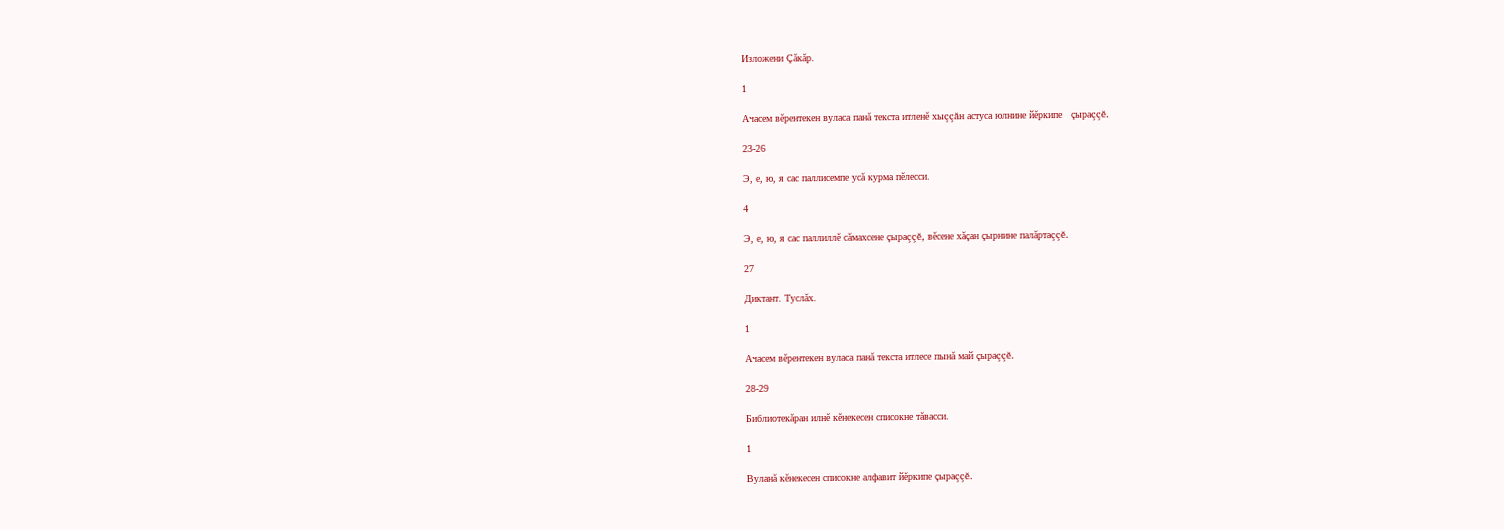Изложени Çăкăр.

1

Ачасем вĕрентекен вуласа панă текста итленĕ хыççăн астуса юлнине йĕркипе   çыраççĕ.

23-26

Э, е, ю, я сас паллисемпе усă курма пĕлесси.

4

Э, е, ю, я сас паллиллĕ сăмахсене çыраççĕ, вĕсене хăçан çырнине палăртаççĕ.

27

Диктант. Туслăх.

1

Ачасем вĕрентекен вуласа панă текста итлесе пынă май çыраççĕ.

28-29

Библиотекăран илнĕ кĕнекесен списокне тăвасси.

1

Вуланă кĕнекесен списокне алфавит йĕркипе çыраççĕ.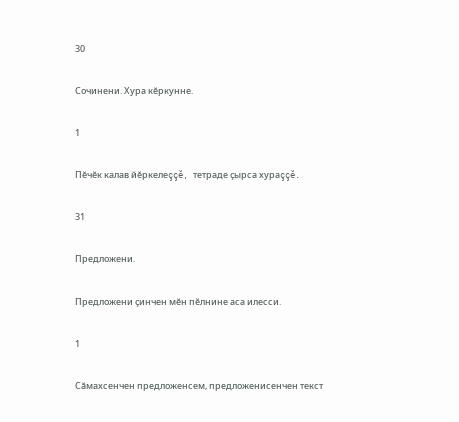30

Сочинени. Хура кĕркунне.

1

Пĕчĕк калав йĕркелеççĕ, тетраде çырса хураççĕ.

31

Предложени.

Предложени çинчен мĕн пĕлнине аса илесси.

1

Сăмахсенчен предложенсем, предложенисенчен текст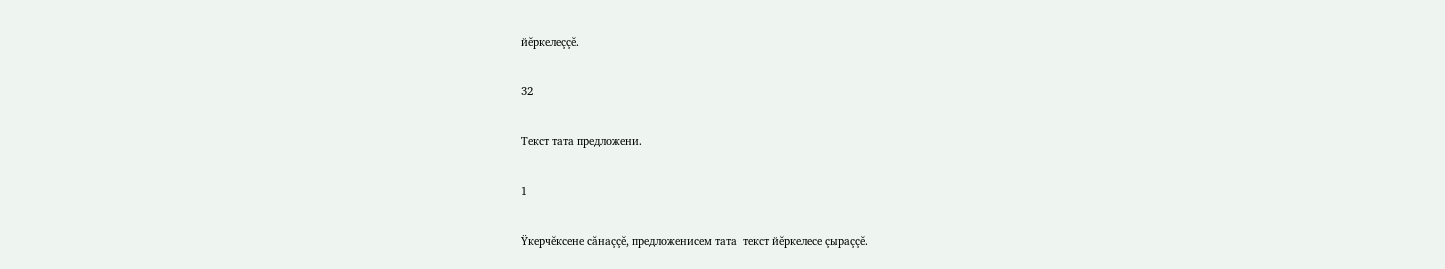йĕркелеççĕ.

32

Текст тата предложени.

1

Ÿкерчĕксене сăнаççĕ, предложенисем тата  текст йĕркелесе çыраççĕ.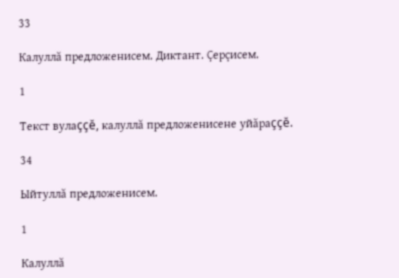33

Калуллă предложенисем. Диктант. Çерçисем.

1

Текст вулаççĕ, калуллă предложенисене уйăраççĕ.

34

Ыйтуллă предложенисем.

1

Калуллă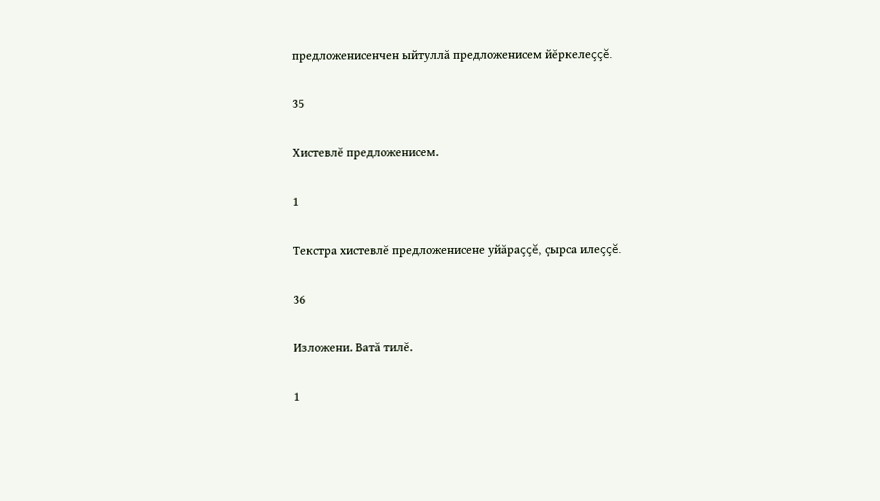предложенисенчен ыйтуллă предложенисем йĕркелеççĕ.

35

Хистевлĕ предложенисем.

1

Текстра хистевлĕ предложенисене уйăраççĕ, çырса илеççĕ.

36

Изложени. Ватă тилĕ.

1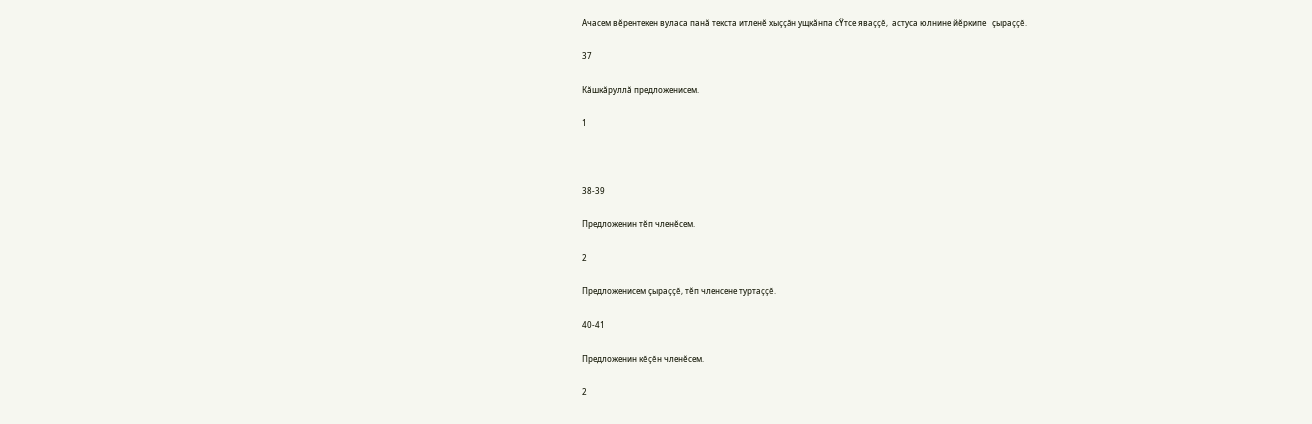Ачасем вĕрентекен вуласа панă текста итленĕ хыççăн ущкăнпа сŸтсе яваççĕ,  астуса юлнине йĕркипе   çыраççĕ.

37

Кăшкăруллă предложенисем.

1



38-39

Предложенин тĕп членĕсем.

2

Предложенисем çыраççĕ, тĕп членсене туртаççĕ.

40-41

Предложенин кĕçĕн членĕсем.

2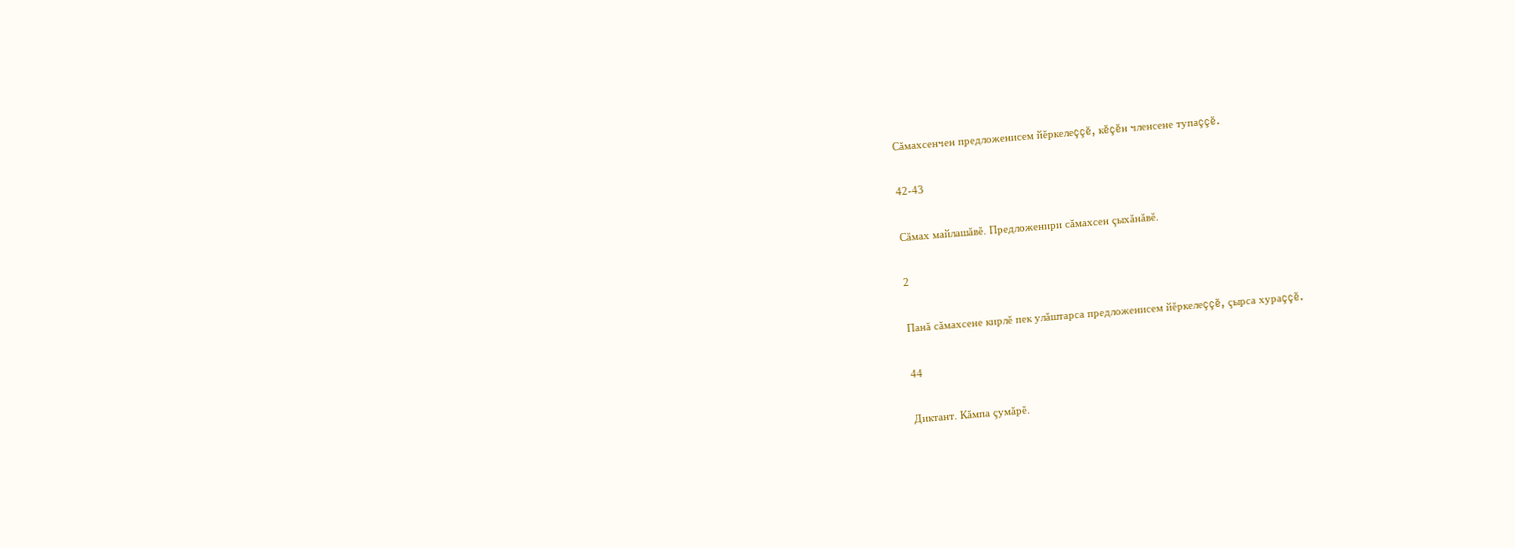Сăмахсенчен предложенисем йĕркелеççĕ, кĕçĕн членсене тупаççĕ.

42-43

Сăмах майлашăвĕ. Предложенири сăмахсен çыхăнăвĕ.

2

Панă сăмахсене кирлĕ пек улăштарса предложенисем йĕркелеççĕ, çырса хураççĕ.

44

Диктант. Кăмпа çумăрĕ.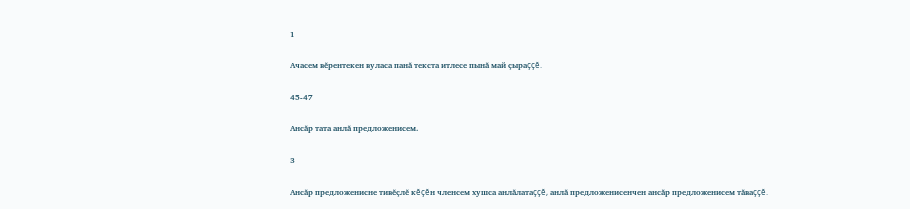1

Ачасем вĕрентекен вуласа панă текста итлесе пынă май çыраççĕ.

45-47

Ансăр тата анлă предложенисем.

3

Ансăр предложенисне тивĕçлĕ кĕçĕн членсем хушса анлăлатаççĕ, анлă предложенисенчен ансăр предложенисем тăваççĕ.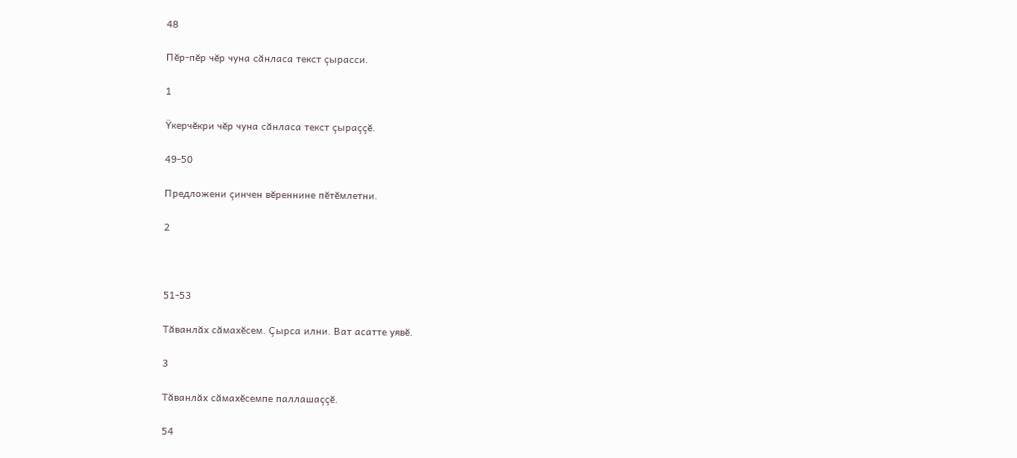48

Пĕр-пĕр чĕр чуна сăнласа текст çырасси.

1

Ÿкерчĕкри чĕр чуна сăнласа текст çыраççĕ.

49-50

Предложени çинчен вĕреннине пĕтĕмлетни.

2



51-53

Тăванлăх сăмахĕсем. Çырса илни. Ват асатте уявĕ.

3

Тăванлăх сăмахĕсемпе паллашаççĕ.

54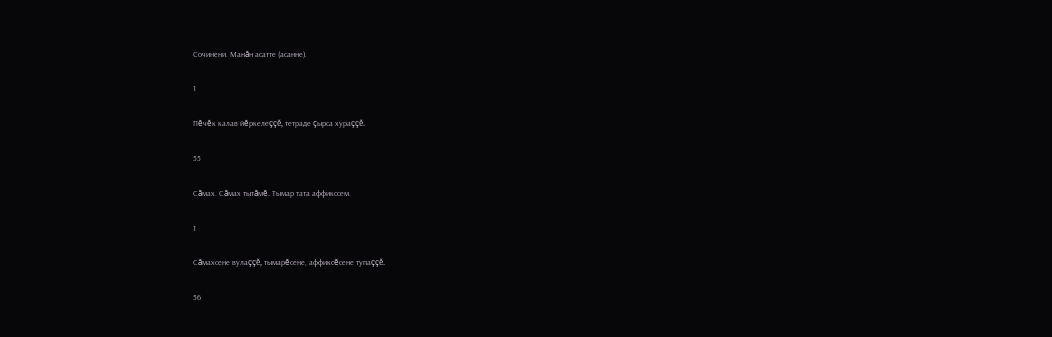Сочинени. Манăн асатте (асанне).

1

Пĕчĕк калав йĕркелеççĕ, тетраде çырса хураççĕ.

55

Сăмах. Сăмах тытăмĕ. Тымар тата аффикссем.

1

Сăмахсене вулаççĕ, тымарĕсене, аффиксĕсене тупаççĕ.

56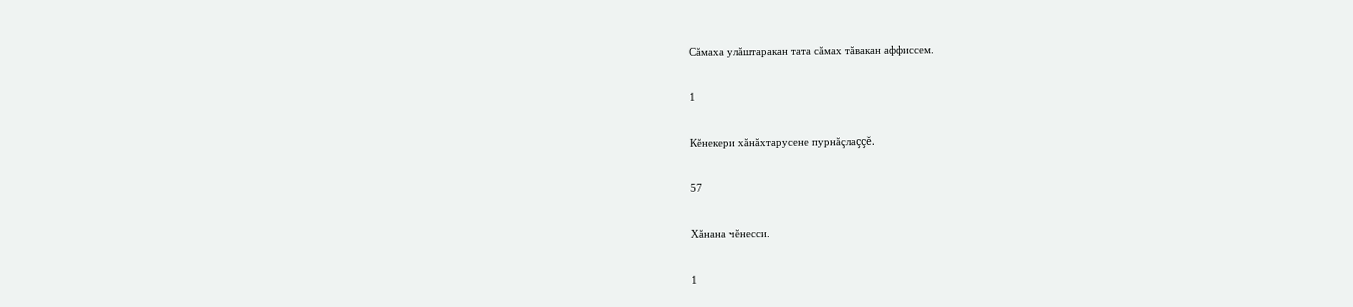Сăмаха улăштаракан тата сăмах тăвакан аффиссем.

1

Кĕнекери хăнăхтарусене пурнăçлаççĕ.

57

Хăнана чĕнесси.

1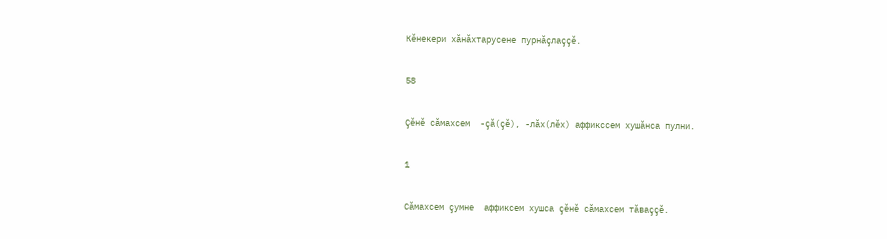Кĕнекери хăнăхтарусене пурнăçлаççĕ.

58

Çĕнĕ сăмахсем  -çă(çĕ), -лăх(лĕх) аффикссем хушăнса пулни.

1

Сăмахсем çумне  аффиксем хушса çĕнĕ сăмахсем тăваççĕ.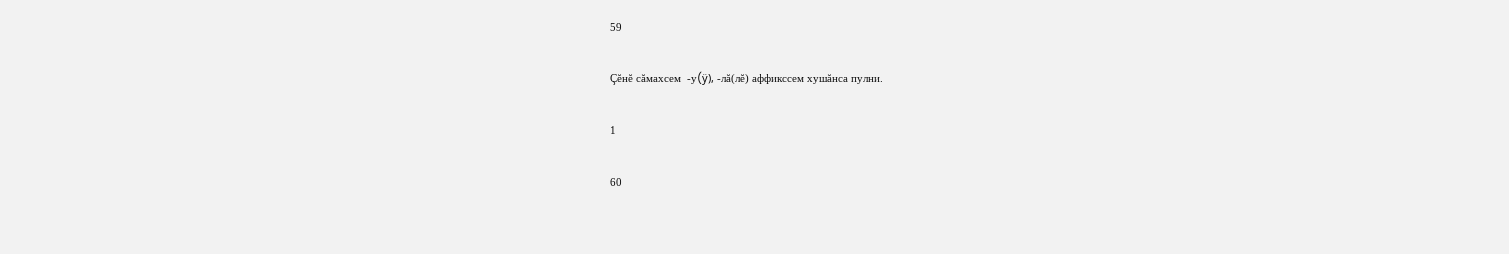59

Çĕнĕ сăмахсем  -у(ÿ), -лă(лĕ) аффикссем хушăнса пулни.

1

60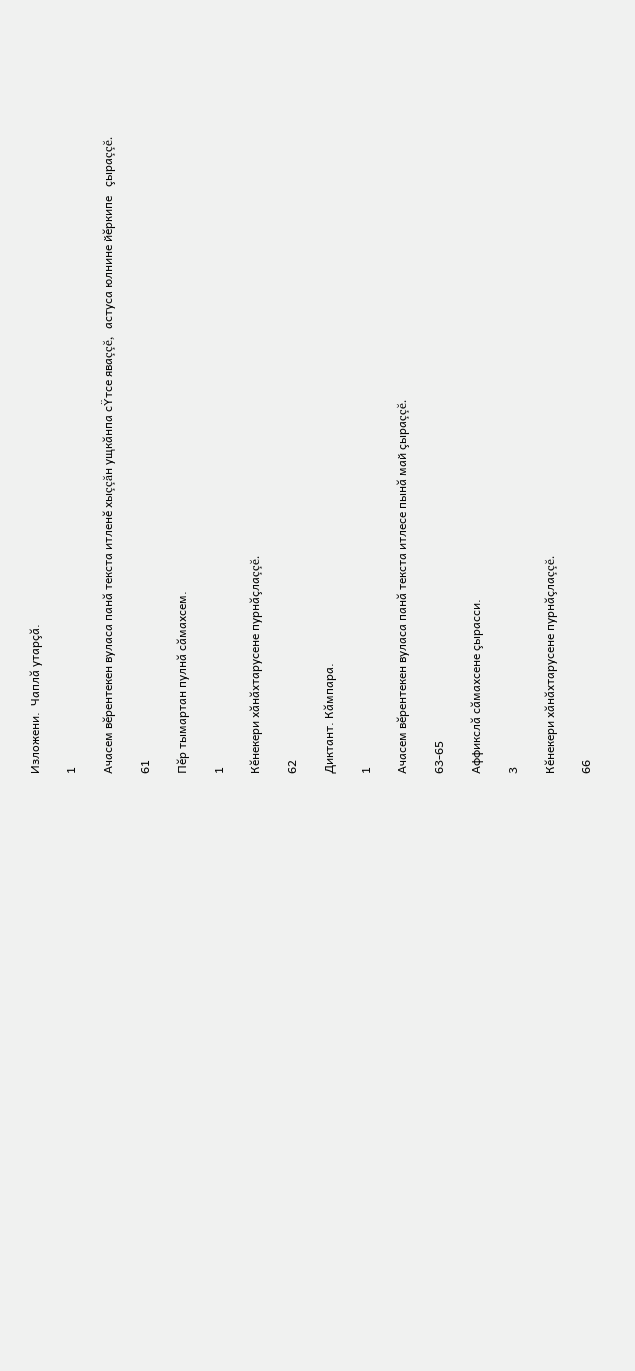Изложени.  Чаплă утарçă.

1

Ачасем вĕрентекен вуласа панă текста итленĕ хыççăн ущкăнпа сŸтсе яваççĕ,  астуса юлнине йĕркипе   çыраççĕ.

61

Пĕр тымартан пулнă сăмахсем.

1

Кĕнекери хăнăхтарусене пурнăçлаççĕ.

62

Диктант. Кăмпара.

1

Ачасем вĕрентекен вуласа панă текста итлесе пынă май çыраççĕ.

63-65

Аффикслă сăмахсене çырасси.

3

Кĕнекери хăнăхтарусене пурнăçлаççĕ.

66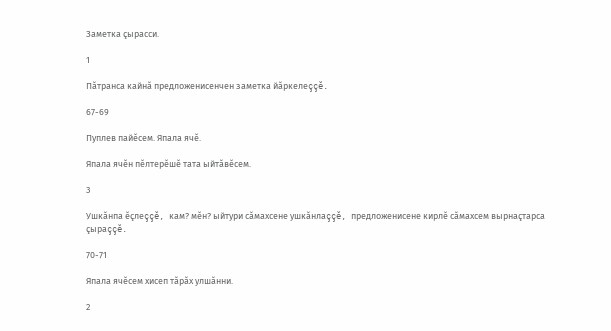Заметка çырасси.

1

Пăтранса кайнă предложенисенчен заметка йăркелеççĕ.

67-69

Пуплев пайĕсем. Япала ячĕ.

Япала ячĕн пĕлтерĕшĕ тата ыйтăвĕсем.

3

Ушкăнпа ĕçлеççĕ, кам? мĕн? ыйтури сăмахсене ушкăнлаççĕ, предложенисене кирлĕ сăмахсем вырнаçтарса çыраççĕ.

70-71

Япала ячĕсем хисеп тăрăх улшăнни.

2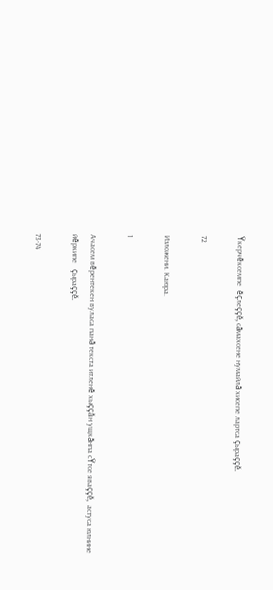Ÿкерчĕксемпе  ĕçлеççĕ, сăмахсене нумайлă хисепе лартса çыраççĕ.

72

Изложени. Каюра.

1

Ачасем вĕрентекен вуласа панă текста итленĕ хыççăн ущкăнпа сŸтсе яваççĕ,  астуса юлнине йĕркипе   çыраççĕ.

73-74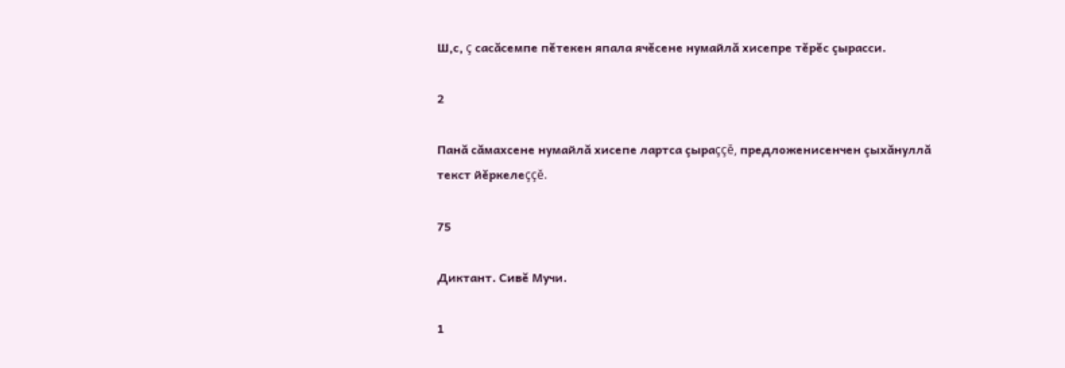Ш,с, ç сасăсемпе пĕтекен япала ячĕсене нумайлă хисепре тĕрĕс çырасси.

2

Панă сăмахсене нумайлă хисепе лартса çыраççĕ, предложенисенчен çыхăнуллă текст йĕркелеççĕ.

75

Диктант. Сивĕ Мучи.

1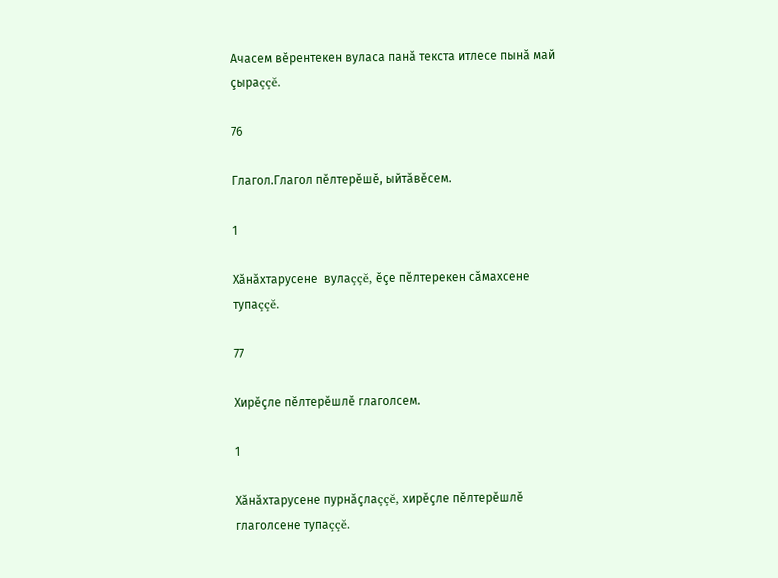Ачасем вĕрентекен вуласа панă текста итлесе пынă май çыраççĕ.

76

Глагол.Глагол пĕлтерĕшĕ, ыйтăвĕсем.

1

Хăнăхтарусене  вулаççĕ, ĕçе пĕлтерекен сăмахсене тупаççĕ.

77

Хирĕçле пĕлтерĕшлĕ глаголсем.

1

Хăнăхтарусене пурнăçлаççĕ, хирĕçле пĕлтерĕшлĕ глаголсене тупаççĕ.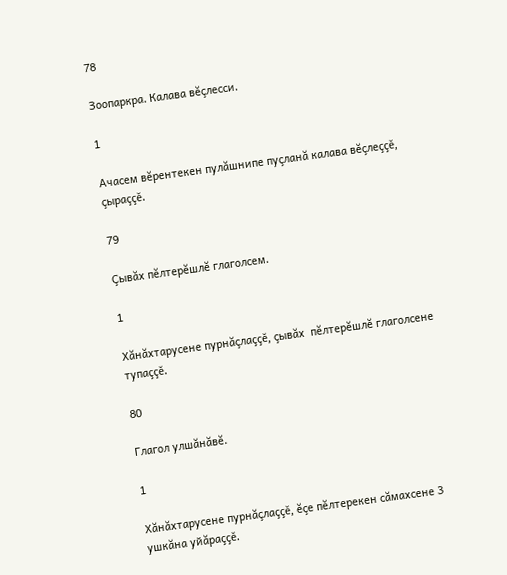78

Зоопаркра. Калава вĕçлесси.

1

Ачасем вĕрентекен пулăшнипе пуçланă калава вĕçлеççĕ,  çыраççĕ.

79

Çывăх пĕлтерĕшлĕ глаголсем.

1

Хăнăхтарусене пурнăçлаççĕ, çывăх  пĕлтерĕшлĕ глаголсене тупаççĕ.

80

Глагол улшăнăвĕ.

1

Хăнăхтарусене пурнăçлаççĕ, ĕçе пĕлтерекен сăмахсене 3 ушкăна уйăраççĕ.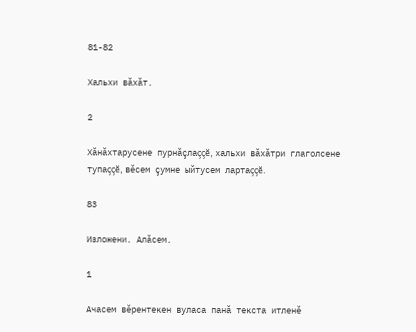81-82

Хальхи вăхăт.

2

Хăнăхтарусене пурнăçлаççĕ, хальхи вăхăтри глаголсене тупаççĕ, вĕсем çумне ыйтусем лартаççĕ.

83

Изложени. Алăсем.

1

Ачасем вĕрентекен вуласа панă текста итленĕ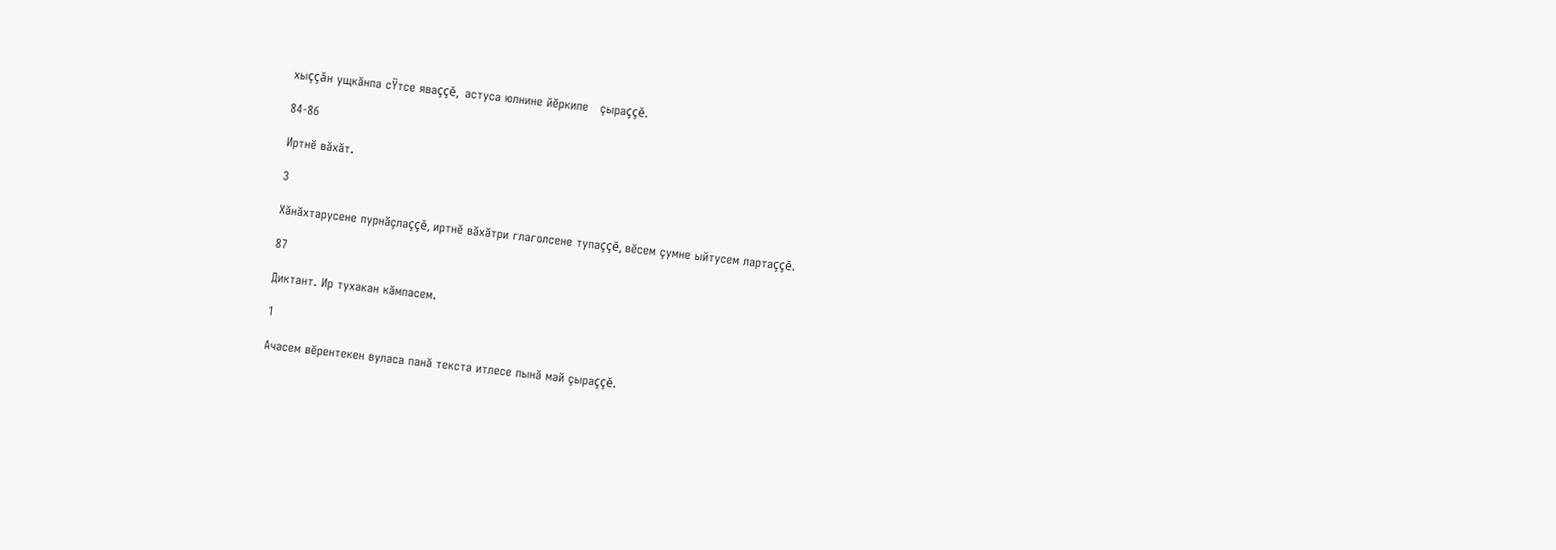хыççăн ущкăнпа сŸтсе яваççĕ,  астуса юлнине йĕркипе   çыраççĕ.

84-86

Иртнĕ вăхăт.

3

Хăнăхтарусене пурнăçлаççĕ, иртнĕ вăхăтри глаголсене тупаççĕ, вĕсем çумне ыйтусем лартаççĕ.

87

Диктант. Ир тухакан кăмпасем.

1

Ачасем вĕрентекен вуласа панă текста итлесе пынă май çыраççĕ.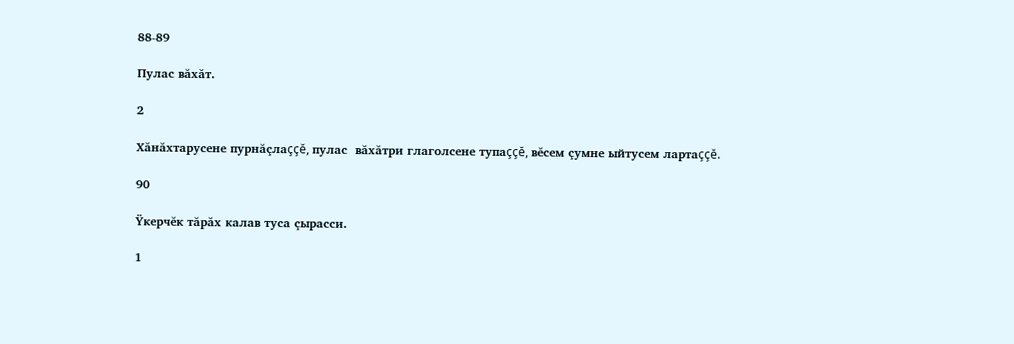88-89

Пулас вăхăт.

2

Хăнăхтарусене пурнăçлаççĕ, пулас  вăхăтри глаголсене тупаççĕ, вĕсем çумне ыйтусем лартаççĕ.

90

Ÿкерчĕк тăрăх калав туса çырасси.

1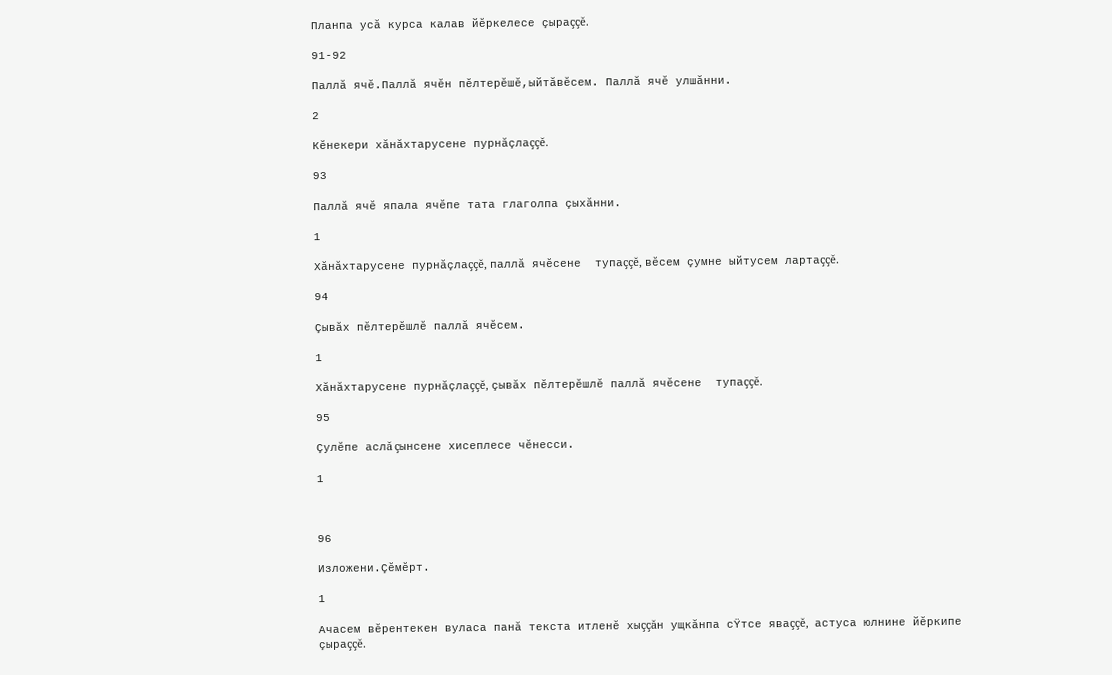Планпа усă курса калав йĕркелесе çыраççĕ.

91-92

Паллă ячĕ.Паллă ячĕн пĕлтерĕшĕ,ыйтăвĕсем. Паллă ячĕ улшăнни.

2

Кĕнекери хăнăхтарусене пурнăçлаççĕ.

93

Паллă ячĕ япала ячĕпе тата глаголпа çыхăнни.

1

Хăнăхтарусене пурнăçлаççĕ, паллă ячĕсене  тупаççĕ, вĕсем çумне ыйтусем лартаççĕ.

94

Çывăх пĕлтерĕшлĕ паллă ячĕсем.

1

Хăнăхтарусене пурнăçлаççĕ, çывăх пĕлтерĕшлĕ паллă ячĕсене  тупаççĕ.

95

Çулĕпе аслă çынсене хисеплесе чĕнесси.

1



96

Изложени.Çĕмĕрт.

1

Ачасем вĕрентекен вуласа панă текста итленĕ хыççăн ущкăнпа сŸтсе яваççĕ,  астуса юлнине йĕркипе   çыраççĕ.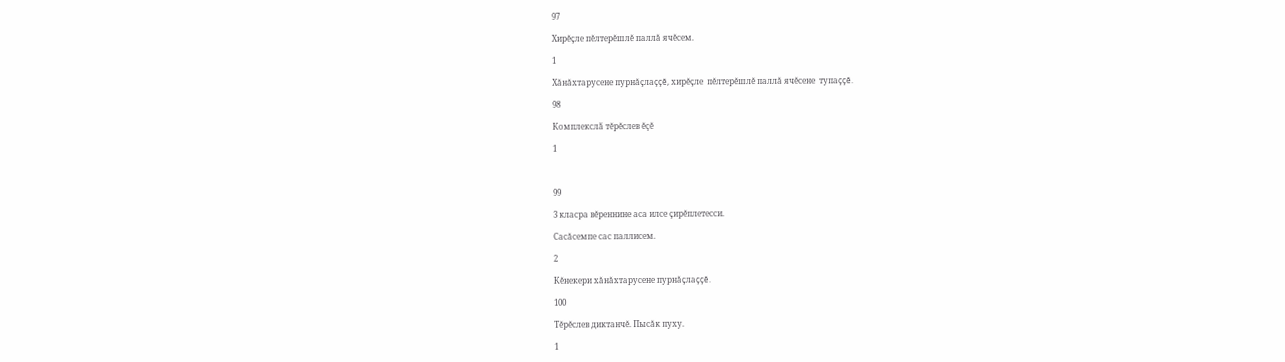97

Хирĕçле пĕлтерĕшлĕ паллă ячĕсем.

1

Хăнăхтарусене пурнăçлаççĕ, хирĕçле  пĕлтерĕшлĕ паллă ячĕсене  тупаççĕ.

98

Комплекслӑ тĕрĕслев ĕҫĕ

1



99

3 класра вĕреннине аса илсе çирĕплетесси.

Сасăсемпе сас паллисем.

2

Кĕнекери хăнăхтарусене пурнăçлаççĕ.

100

Тĕрĕслев диктанчĕ. Пысăк пуху.

1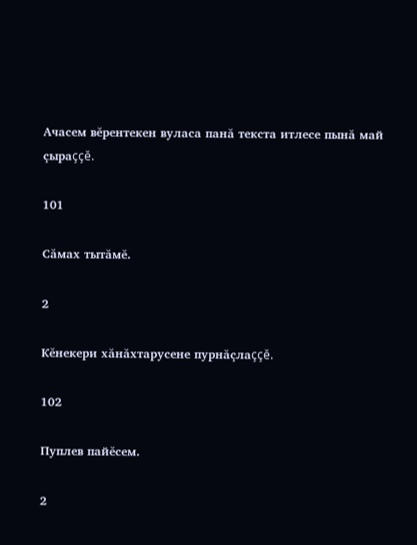Ачасем вĕрентекен вуласа панă текста итлесе пынă май çыраççĕ.

101

Сăмах тытăмĕ.

2

Кĕнекери хăнăхтарусене пурнăçлаççĕ.

102

Пуплев пайĕсем.

2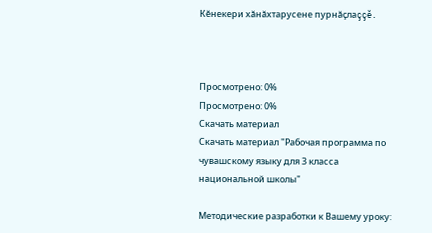Кĕнекери хăнăхтарусене пурнăçлаççĕ.



Просмотрено: 0%
Просмотрено: 0%
Скачать материал
Скачать материал "Рабочая программа по чувашскому языку для 3 класса национальной школы"

Методические разработки к Вашему уроку: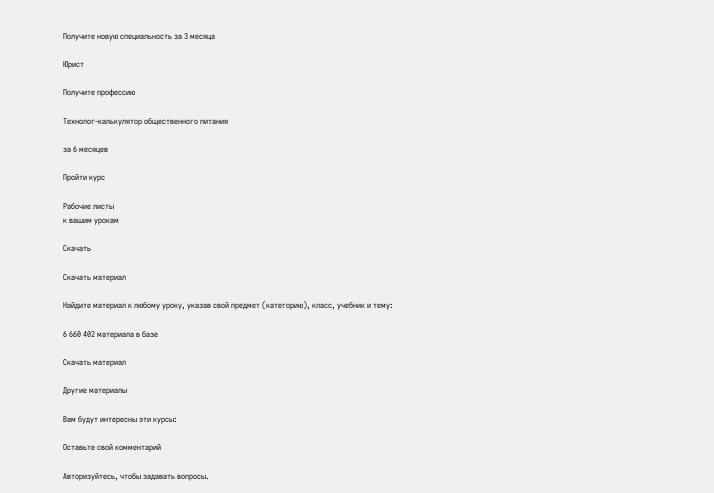Получите новую специальность за 3 месяца

Юрист

Получите профессию

Технолог-калькулятор общественного питания

за 6 месяцев

Пройти курс

Рабочие листы
к вашим урокам

Скачать

Скачать материал

Найдите материал к любому уроку, указав свой предмет (категорию), класс, учебник и тему:

6 660 402 материала в базе

Скачать материал

Другие материалы

Вам будут интересны эти курсы:

Оставьте свой комментарий

Авторизуйтесь, чтобы задавать вопросы.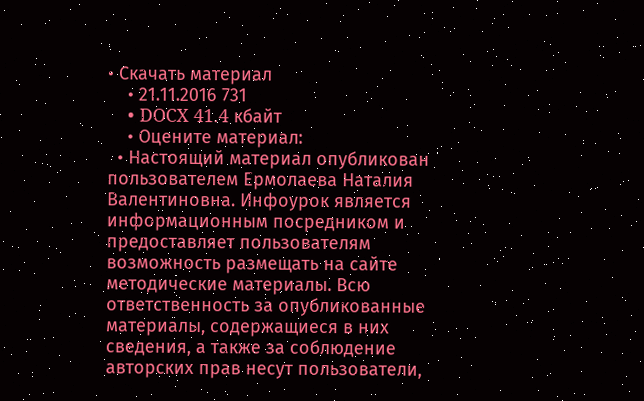• Скачать материал
    • 21.11.2016 731
    • DOCX 41.4 кбайт
    • Оцените материал:
  • Настоящий материал опубликован пользователем Ермолаева Наталия Валентиновна. Инфоурок является информационным посредником и предоставляет пользователям возможность размещать на сайте методические материалы. Всю ответственность за опубликованные материалы, содержащиеся в них сведения, а также за соблюдение авторских прав несут пользователи,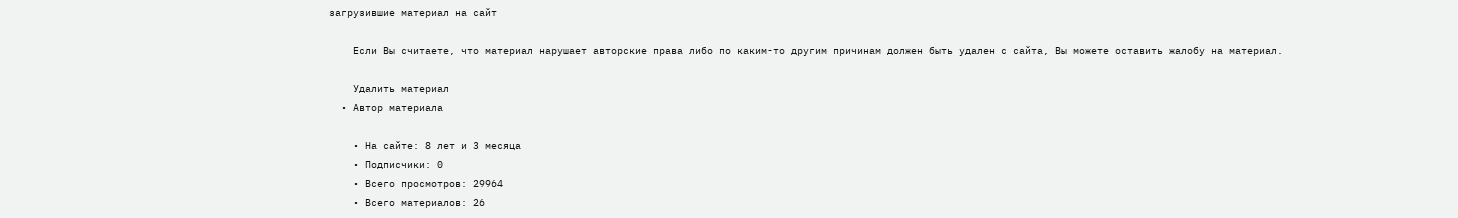загрузившие материал на сайт

    Если Вы считаете, что материал нарушает авторские права либо по каким-то другим причинам должен быть удален с сайта, Вы можете оставить жалобу на материал.

    Удалить материал
  • Автор материала

    • На сайте: 8 лет и 3 месяца
    • Подписчики: 0
    • Всего просмотров: 29964
    • Всего материалов: 26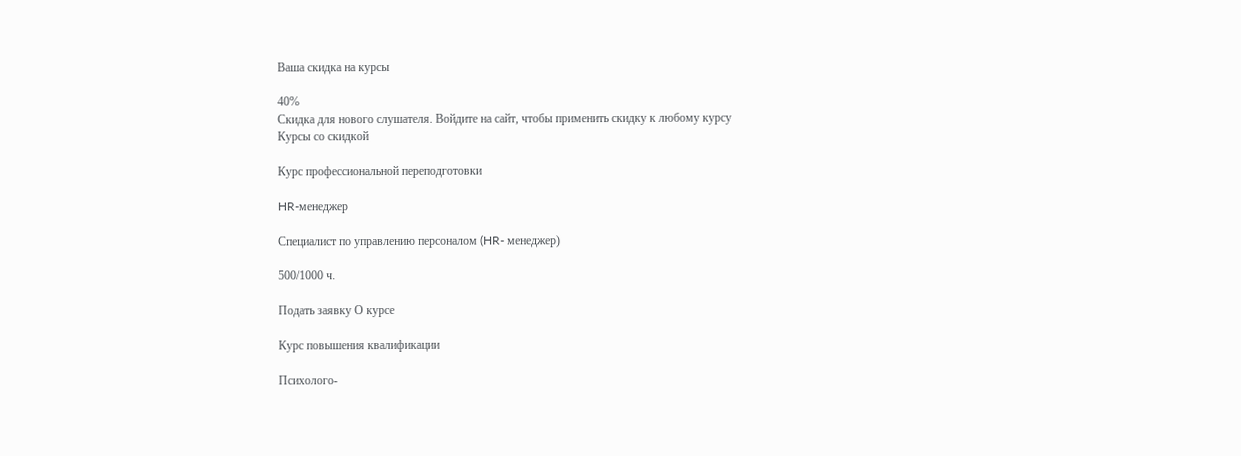Ваша скидка на курсы

40%
Скидка для нового слушателя. Войдите на сайт, чтобы применить скидку к любому курсу
Курсы со скидкой

Курс профессиональной переподготовки

HR-менеджер

Специалист по управлению персоналом (HR- менеджер)

500/1000 ч.

Подать заявку О курсе

Курс повышения квалификации

Психолого-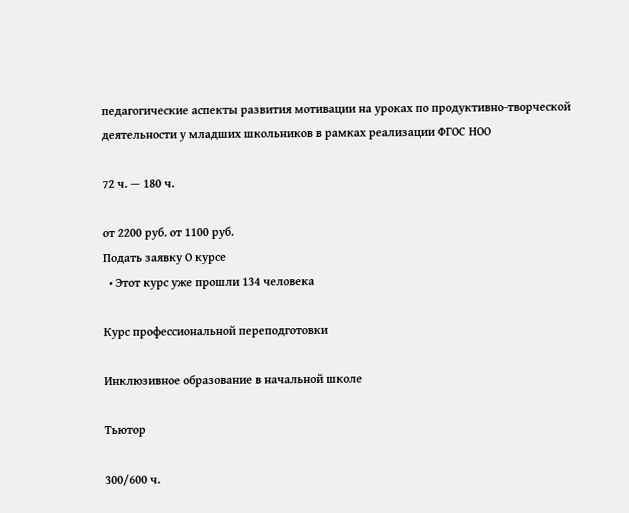педагогические аспекты развития мотивации на уроках по продуктивно-творческой деятельности у младших школьников в рамках реализации ФГОС НОО

72 ч. — 180 ч.

от 2200 руб. от 1100 руб.
Подать заявку О курсе
  • Этот курс уже прошли 134 человека

Курс профессиональной переподготовки

Инклюзивное образование в начальной школе

Тьютор

300/600 ч.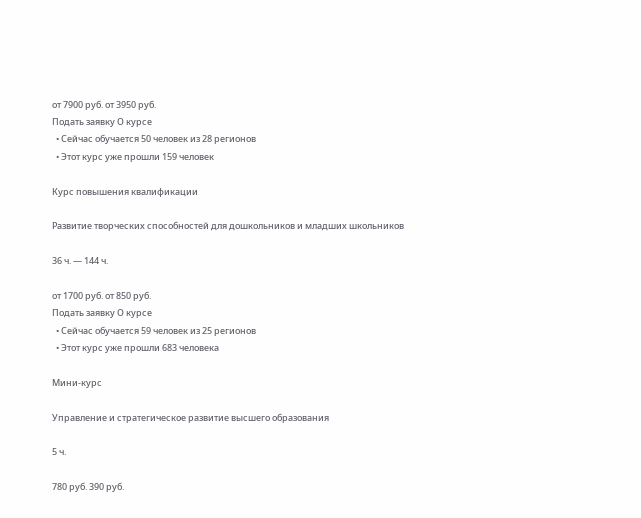от 7900 руб. от 3950 руб.
Подать заявку О курсе
  • Сейчас обучается 50 человек из 28 регионов
  • Этот курс уже прошли 159 человек

Курс повышения квалификации

Развитие творческих способностей для дошкольников и младших школьников

36 ч. — 144 ч.

от 1700 руб. от 850 руб.
Подать заявку О курсе
  • Сейчас обучается 59 человек из 25 регионов
  • Этот курс уже прошли 683 человека

Мини-курс

Управление и стратегическое развитие высшего образования

5 ч.

780 руб. 390 руб.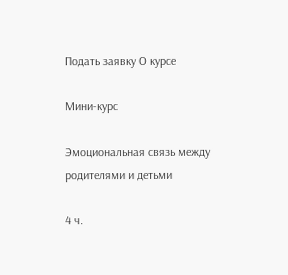Подать заявку О курсе

Мини-курс

Эмоциональная связь между родителями и детьми

4 ч.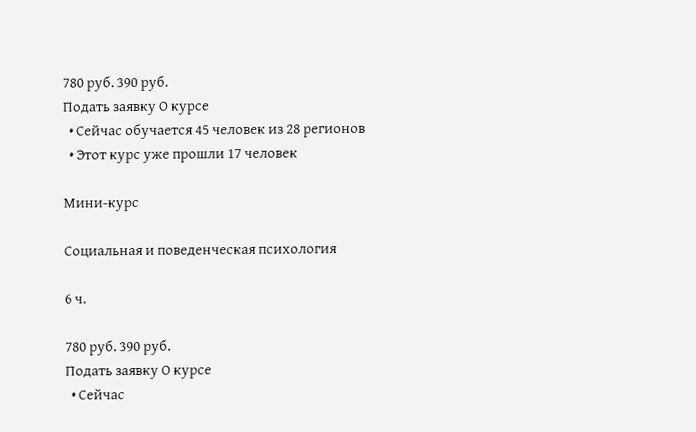780 руб. 390 руб.
Подать заявку О курсе
  • Сейчас обучается 45 человек из 28 регионов
  • Этот курс уже прошли 17 человек

Мини-курс

Социальная и поведенческая психология

6 ч.

780 руб. 390 руб.
Подать заявку О курсе
  • Сейчас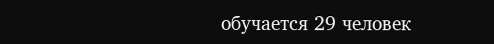обучается 29 человек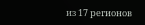из 17 регионов